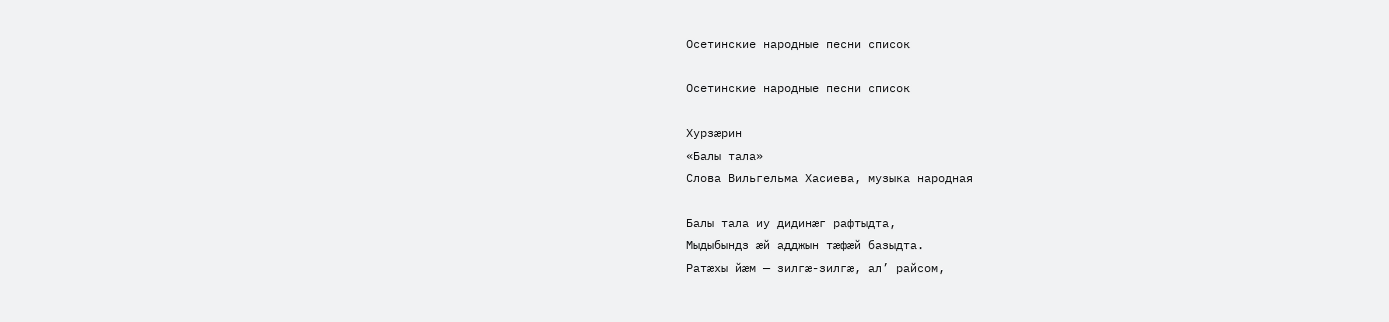Осетинские народные песни список

Осетинские народные песни список

Хурзæрин
«Балы тала»
Слова Вильгельма Хасиева, музыка народная

Балы тала иу дидинæг рафтыдта,
Мыдыбындз æй адджын тæфæй базыдта.
Ратæхы йæм — зилгæ-зилгæ, ал’ райсом,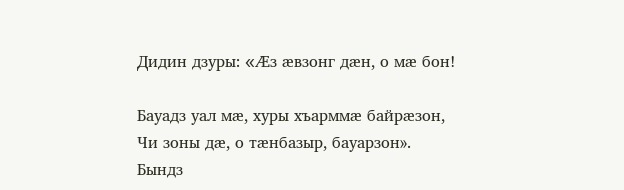Дидин дзуры: «Æз æвзонг дæн, о мæ бон!

Бауадз уал мæ, хуры хъарммæ байрæзон,
Чи зоны дæ, о тæнбазыр, бауарзон».
Бындз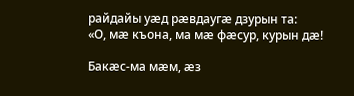райдайы уæд рæвдаугæ дзурын та:
«О, мæ къона, ма мæ фæсур, курын дæ!

Бакæс-ма мæм, æз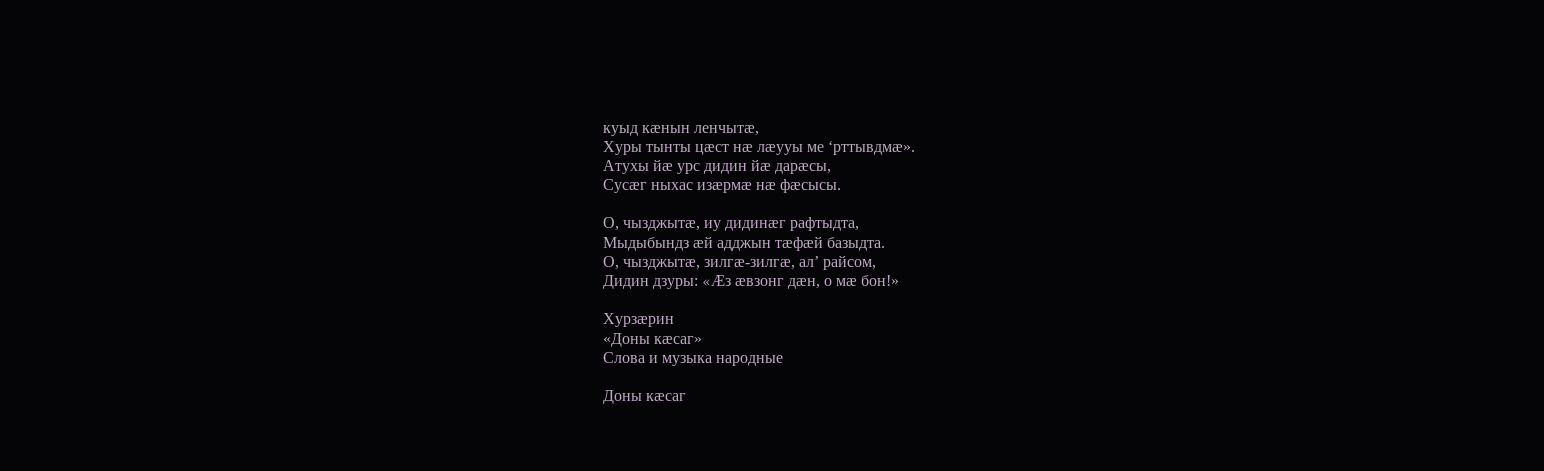куыд кæнын ленчытæ,
Хуры тынты цæст нæ лæууы ме ‘рттывдмæ».
Атухы йæ урс дидин йæ дарæсы,
Сусæг ныхас изæрмæ нæ фæсысы.

О, чызджытæ, иу дидинæг рафтыдта,
Мыдыбындз æй адджын тæфæй базыдта.
О, чызджытæ, зилгæ-зилгæ, ал’ райсом,
Дидин дзуры: «Æз æвзонг дæн, о мæ бон!»

Хурзæрин
«Доны кæсаг»
Слова и музыка народные

Доны кæсаг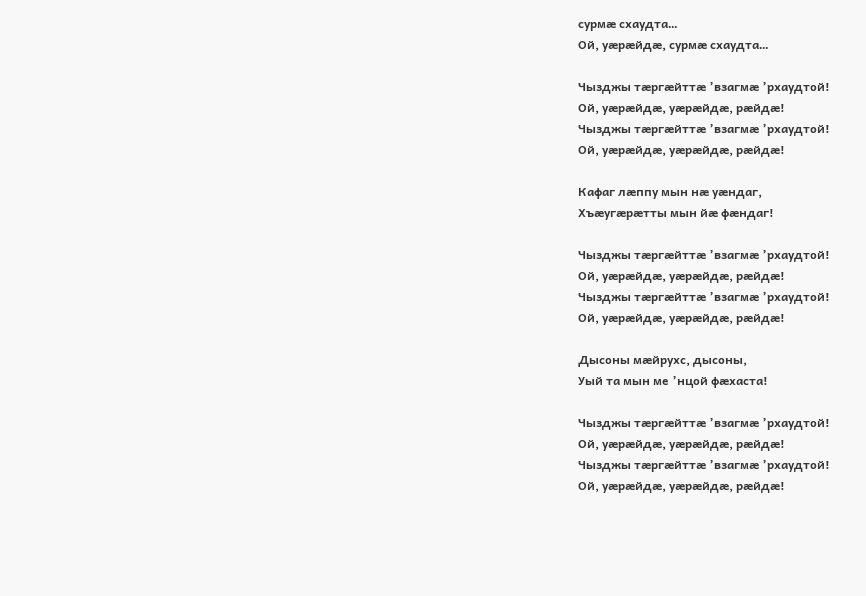сурмæ схаудта…
Ой, уæрæйдæ, сурмæ схаудта…

Чызджы тæргæйттæ ’взагмæ ’рхаудтой!
Ой, уæрæйдæ, уæрæйдæ, рæйдæ!
Чызджы тæргæйттæ ’взагмæ ’рхаудтой!
Ой, уæрæйдæ, уæрæйдæ, рæйдæ!

Кафаг лæппу мын нæ уæндаг,
Хъæугæрæтты мын йæ фæндаг!

Чызджы тæргæйттæ ’взагмæ ’рхаудтой!
Ой, уæрæйдæ, уæрæйдæ, рæйдæ!
Чызджы тæргæйттæ ’взагмæ ’рхаудтой!
Ой, уæрæйдæ, уæрæйдæ, рæйдæ!

Дысоны мæйрухс, дысоны,
Уый та мын ме ’нцой фæхаста!

Чызджы тæргæйттæ ’взагмæ ’рхаудтой!
Ой, уæрæйдæ, уæрæйдæ, рæйдæ!
Чызджы тæргæйттæ ’взагмæ ’рхаудтой!
Ой, уæрæйдæ, уæрæйдæ, рæйдæ!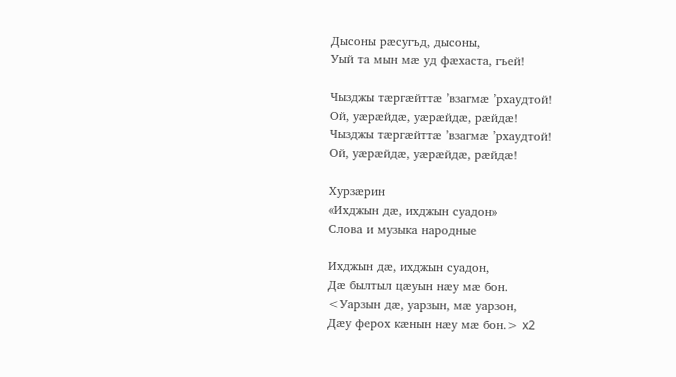Дысоны рæсугъд, дысоны,
Уый та мын мæ уд фæхаста, гъей!

Чызджы тæргæйттæ ’взагмæ ’рхаудтой!
Ой, уæрæйдæ, уæрæйдæ, рæйдæ!
Чызджы тæргæйттæ ’взагмæ ’рхаудтой!
Ой, уæрæйдæ, уæрæйдæ, рæйдæ!

Хурзæрин
«Ихджын дæ, ихджын суадон»
Слова и музыка народные

Ихджын дæ, ихджын суадон,
Дæ былтыл цæуын нæу мæ бон.
<Уарзын дæ, уарзын, мæ уарзон,
Дæу ферох кæнын нæу мæ бон.> x2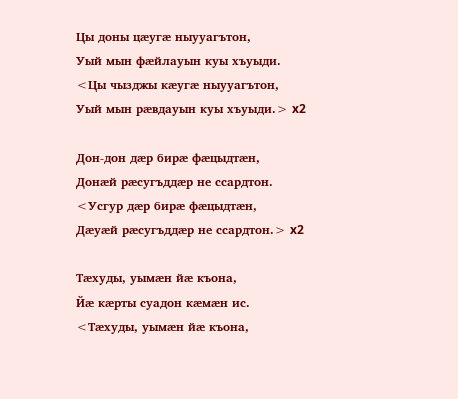Цы доны цæугæ ныууагътон,
Уый мын фæйлауын куы хъуыди.
<Цы чызджы кæугæ ныууагътон,
Уый мын рæвдауын куы хъуыди.> x2

Дон-дон дæр бирæ фæцыдтæн,
Донæй рæсугъддæр не ссардтон.
<Усгур дæр бирæ фæцыдтæн,
Дæуæй рæсугъддæр не ссардтон.> x2

Тæхуды, уымæн йæ къона,
Йæ кæрты суадон кæмæн ис.
<Тæхуды, уымæн йæ къона,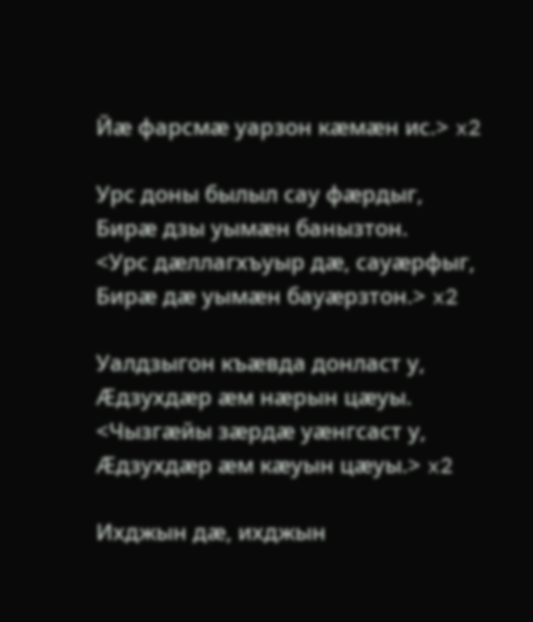Йæ фарсмæ уарзон кæмæн ис.> x2

Урс доны былыл сау фæрдыг,
Бирæ дзы уымæн банызтон.
<Урс дæллагхъуыр дæ, сауæрфыг,
Бирæ дæ уымæн бауæрзтон.> x2

Уалдзыгон къæвда донласт у,
Æдзухдæр æм нæрын цæуы.
<Чызгæйы зæрдæ уæнгсаст у,
Æдзухдæр æм кæуын цæуы.> x2

Ихджын дæ, ихджын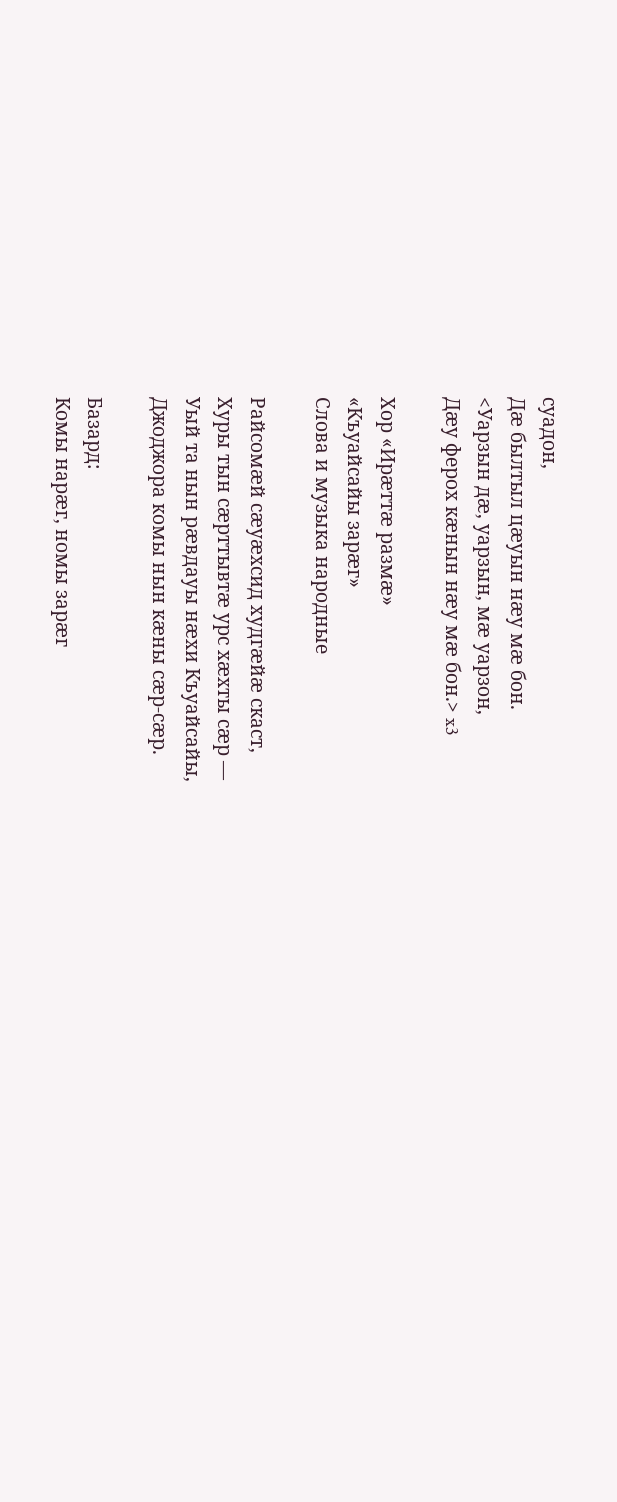суадон,
Дæ былтыл цæуын нæу мæ бон.
<Уарзын дæ, уарзын, мæ уарзон,
Дæу ферох кæнын нæу мæ бон.> x3

Хор «Ирæттæ размæ»
«Къуайсайы зарæг»
Слова и музыка народные

Райсомæй сæуæхсид худгæйæ скаст,
Хуры тын сæрттывтæ урс хæхты сæр —
Уый та нын рæвдауы нæхи Къуайсайы,
Джоджора комы нын кæны сæр-сæр.

Базард:
Комы нарæг, номы зарæг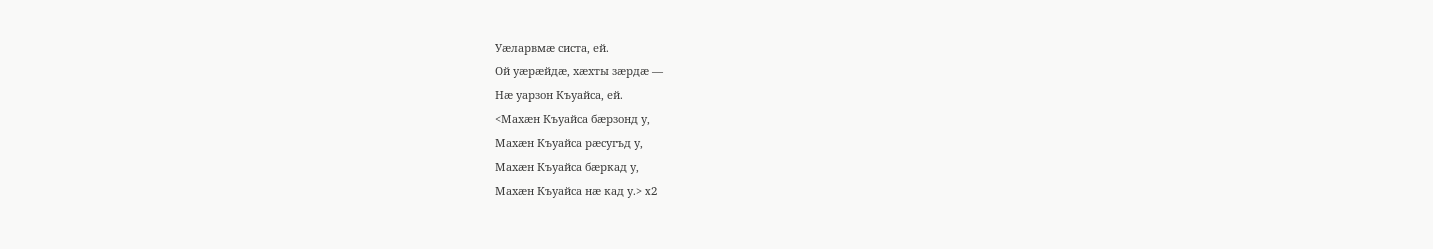Уæларвмæ систа, ей.
Ой уæрæйдæ, хæхты зæрдæ —
Нæ уарзон Къуайса, ей.
<Махæн Къуайса бæрзонд у,
Махæн Къуайса рæсугъд у,
Махæн Къуайса бæркад у,
Махæн Къуайса нæ кад у.> x2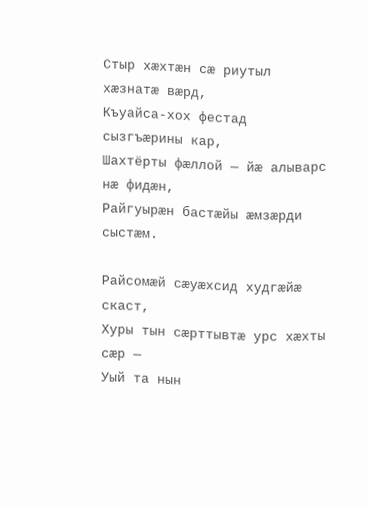Стыр хæхтæн сæ риутыл хæзнатæ вæрд,
Къуайса-хох фестад сызгъæрины кар,
Шахтёрты фæллой — йæ алыварс нæ фидæн,
Райгуырæн бастæйы æмзæрди сыстæм.

Райсомæй сæуæхсид худгæйæ скаст,
Хуры тын сæрттывтæ урс хæхты сæр —
Уый та нын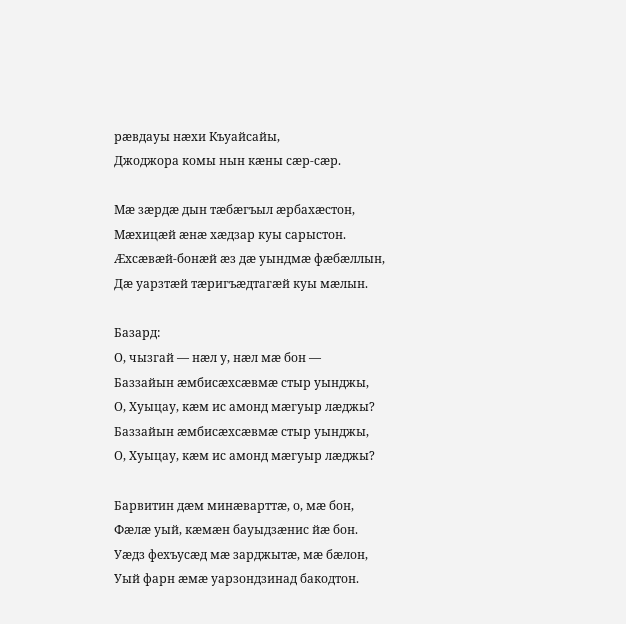рæвдауы нæхи Къуайсайы,
Джоджора комы нын кæны сæр-сæр.

Мæ зæрдæ дын тæбæгъыл æрбахæстон,
Мæхицæй æнæ хæдзар куы сарыстон.
Æхсæвæй-бонæй æз дæ уындмæ фæбæллын,
Дæ уарзтæй тæригъæдтагæй куы мæлын.

Базард:
О, чызгай — нæл у, нæл мæ бон —
Баззайын æмбисæхсæвмæ стыр уынджы,
О, Хуыцау, кæм ис амонд мæгуыр лæджы?
Баззайын æмбисæхсæвмæ стыр уынджы,
О, Хуыцау, кæм ис амонд мæгуыр лæджы?

Барвитин дæм минæварттæ, о, мæ бон,
Фæлæ уый, кæмæн бауыдзæнис йæ бон.
Уæдз фехъусæд мæ зарджытæ, мæ бæлон,
Уый фарн æмæ уарзондзинад бакодтон.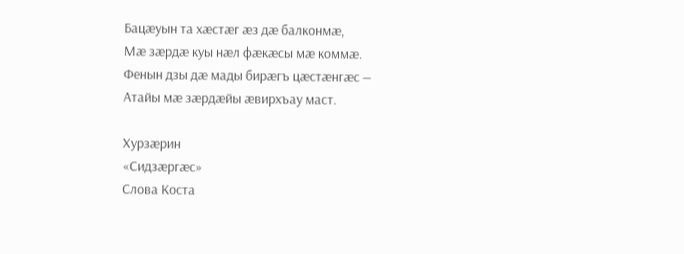Бацæуын та хæстæг æз дæ балконмæ,
Мæ зæрдæ куы нæл фæкæсы мæ коммæ.
Фенын дзы дæ мады бирæгъ цæстæнгæс —
Атайы мæ зæрдæйы æвирхъау маст.

Хурзæрин
«Сидзæргæс»
Слова Коста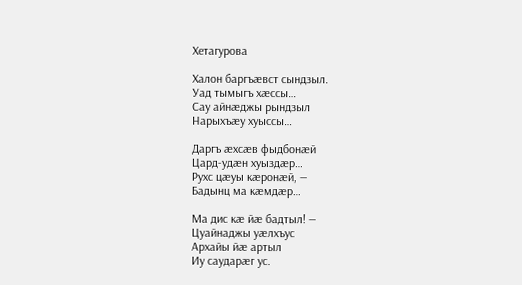Хетагурова

Халон баргъæвст сындзыл.
Уад тымыгъ хæссы…
Сау айнæджы рындзыл
Нарыхъæу хуыссы…

Даргъ æхсæв фыдбонæй
Цард-удæн хуыздæр…
Рухс цæуы кæронæй, —
Бадынц ма кæмдæр…

Ма дис кæ йæ бадтыл! —
Цуайнаджы уæлхъус
Архайы йæ артыл
Иу саударæг ус.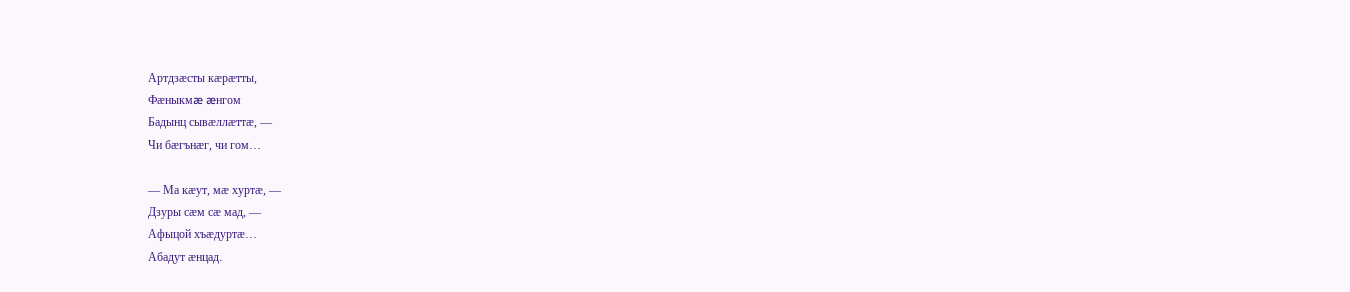Артдзæсты кæрæтты,
Фæныкмæ æнгом
Бадынц сывæллæттæ, —
Чи бæгънæг, чи гом…

— Ма кæут, мæ хуртæ, —
Дзуры сæм сæ мад, —
Афыцой хъæдуртæ…
Абадут æнцад.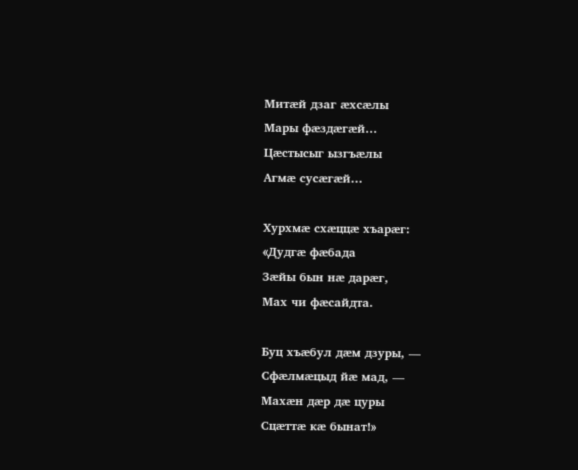Митæй дзаг æхсæлы
Мары фæздæгæй…
Цæстысыг ызгъæлы
Агмæ сусæгæй…

Хурхмæ схæццæ хъарæг:
«Дудгæ фæбада
Зæйы бын нæ дарæг,
Мах чи фæсайдта.

Буц хъæбул дæм дзуры, —
Сфæлмæцыд йæ мад, —
Махæн дæр дæ цуры
Сцæттæ кæ бынат!»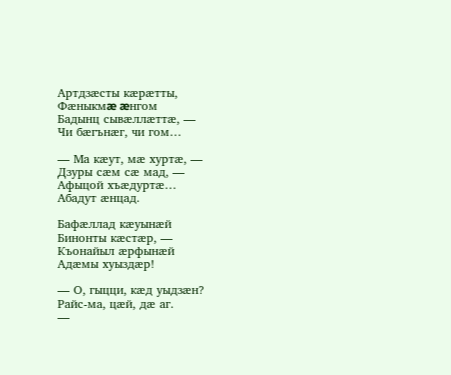Артдзæсты кæрæтты,
Фæныкмæ æнгом
Бадынц сывæллæттæ, —
Чи бæгънæг, чи гом…

— Ма кæут, мæ хуртæ, —
Дзуры сæм сæ мад, —
Афыцой хъæдуртæ…
Абадут æнцад.

Бафæллад кæуынæй
Бинонты кæстæр, —
Къонайыл æрфынæй
Адæмы хуыздæр!

— О, гыцци, кæд уыдзæн?
Райс-ма, цæй, дæ аг.
—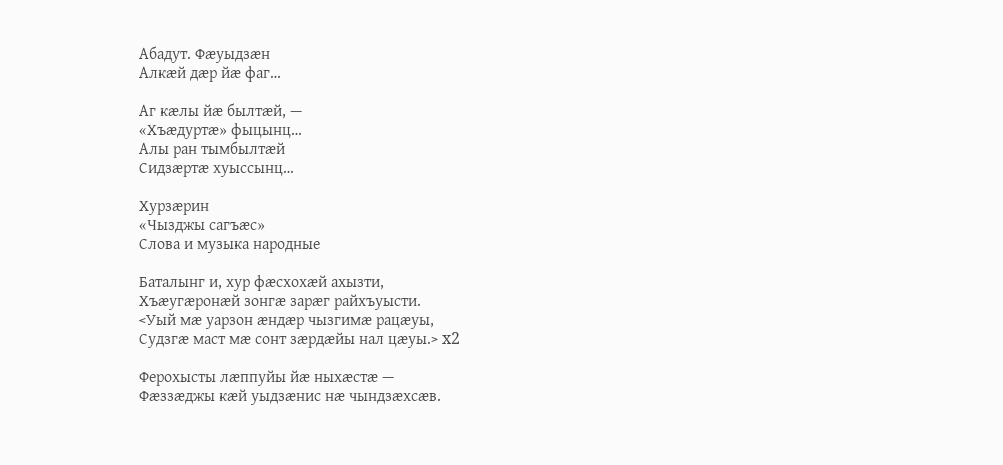Абадут. Фæуыдзæн
Алкæй дæр йæ фаг…

Аг кæлы йæ былтæй, —
«Хъæдуртæ» фыцынц…
Алы ран тымбылтæй
Сидзæртæ хуыссынц…

Хурзæрин
«Чызджы сагъæс»
Слова и музыка народные

Баталынг и, хур фæсхохæй ахызти,
Хъæугæронæй зонгæ зарæг райхъуысти.
<Уый мæ уарзон æндæр чызгимæ рацæуы,
Судзгæ маст мæ сонт зæрдæйы нал цæуы.> x2

Ферохысты лæппуйы йæ ныхæстæ —
Фæззæджы кæй уыдзæнис нæ чындзæхсæв.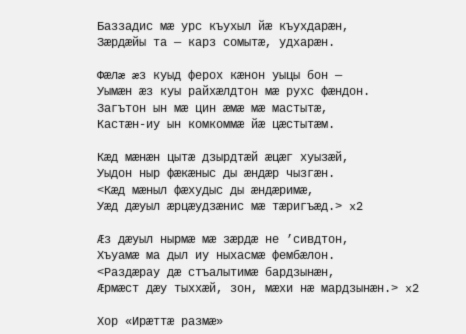Баззадис мæ урс къухыл йæ къухдарæн,
Зæрдæйы та — карз сомытæ, удхарæн.

Фæлæ æз куыд ферох кæнон уыцы бон —
Уымæн æз куы райхæлдтон мæ рухс фæндон.
Загътон ын мæ цин æмæ мæ мастытæ,
Кастæн-иу ын комкоммæ йæ цæстытæм.

Кæд мæнæн цытæ дзырдтæй æцæг хуызæй,
Уыдон ныр фæкæныс ды æндæр чызгæн.
<Кæд мæныл фæхудыс ды æндæримæ,
Уæд дæуыл æрцæудзæнис мæ тæригъæд.> x2

Æз дæуыл нырмæ мæ зæрдæ не ’сивдтон,
Хъуамæ ма дыл иу ныхасмæ фембæлон.
<Раздæрау дæ стъалытимæ бардзынæн,
Æрмæст дæу тыххæй, зон, мæхи нæ мардзынæн.> x2

Хор «Ирæттæ размæ»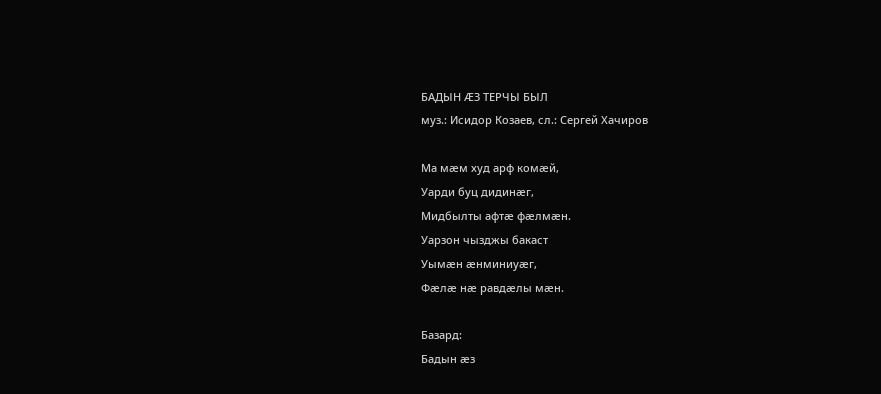БАДЫН ÆЗ ТЕРЧЫ БЫЛ
муз.: Исидор Козаев, сл.: Сергей Хачиров

Ма мæм худ арф комæй,
Уарди буц дидинæг,
Мидбылты афтæ фæлмæн.
Уарзон чызджы бакаст
Уымæн æнминиуæг,
Фæлæ нæ равдæлы мæн.

Базард:
Бадын æз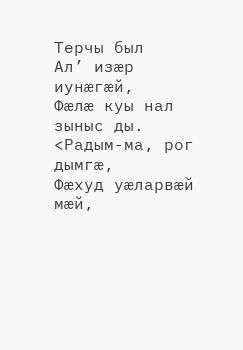Терчы был
Ал’ изæр иунæгæй,
Фæлæ куы нал зыныс ды.
<Радым-ма, рог дымгæ,
Фæхуд уæларвæй мæй,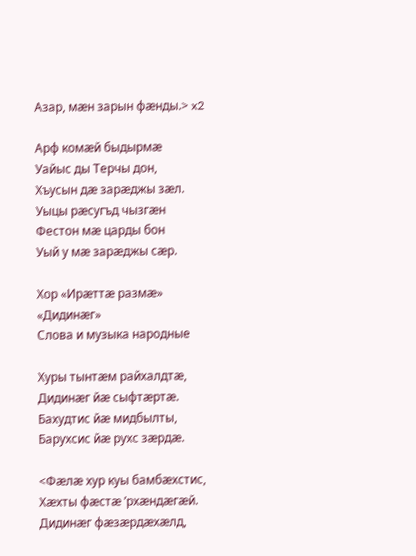Азар, мæн зарын фæнды.> x2

Арф комæй быдырмæ
Уайыс ды Терчы дон,
Хъусын дæ зарæджы зæл.
Уыцы рæсугъд чызгæн
Фестон мæ царды бон
Уый у мæ зарæджы сæр.

Хор «Ирæттæ размæ»
«Дидинæг»
Слова и музыка народные

Хуры тынтæм райхалдтæ,
Дидинæг йæ сыфтæртæ.
Бахудтис йæ мидбылты,
Барухсис йæ рухс зæрдæ.

<Фæлæ хур куы бамбæхстис,
Хæхты фæстæ ’рхæндæгæй.
Дидинæг фæзæрдæхæлд,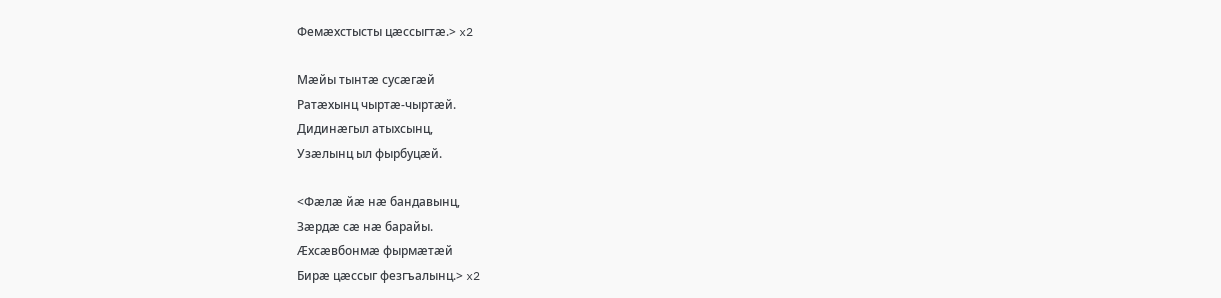Фемæхстысты цæссыгтæ.> x2

Мæйы тынтæ сусæгæй
Ратæхынц чыртæ-чыртæй.
Дидинæгыл атыхсынц,
Узæлынц ыл фырбуцæй.

<Фæлæ йæ нæ бандавынц,
Зæрдæ сæ нæ барайы.
Æхсæвбонмæ фырмæтæй
Бирæ цæссыг фезгъалынц.> x2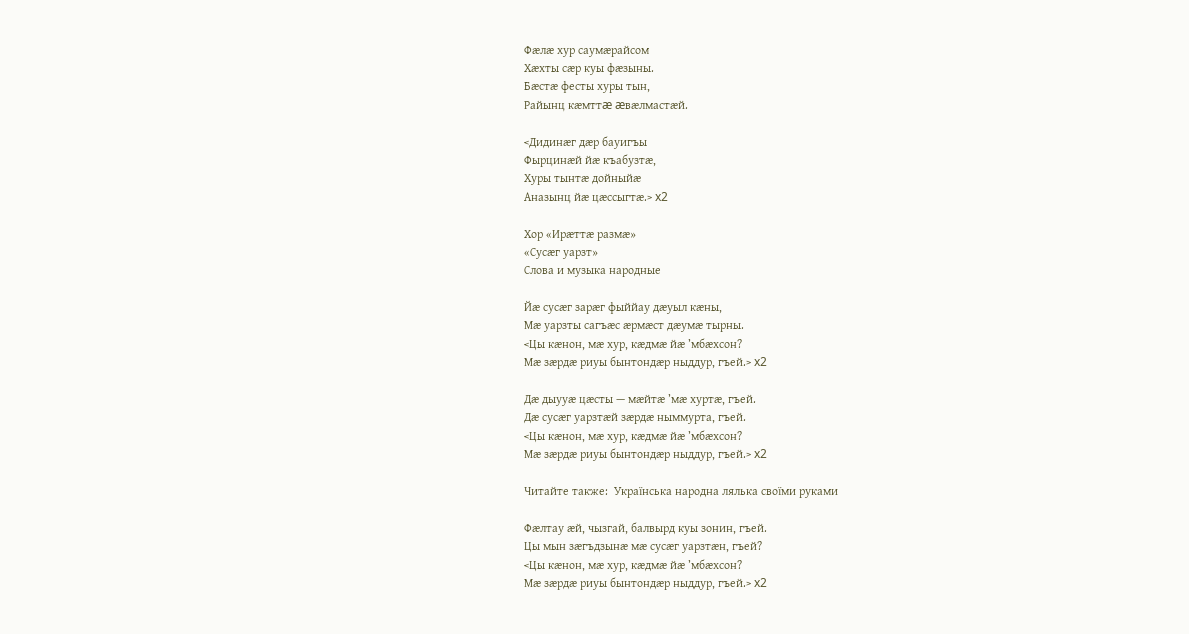Фæлæ хур саумæрайсом
Хæхты сæр куы фæзыны.
Бæстæ фесты хуры тын,
Райынц кæмттæ æвæлмастæй.

<Дидинæг дæр бауигъы
Фырцинæй йæ къабузтæ,
Хуры тынтæ дойныйæ
Аназынц йæ цæссыгтæ.> x2

Хор «Ирæттæ размæ»
«Сусæг уарзт»
Слова и музыка народные

Йæ сусæг зарæг фыййау дæуыл кæны,
Мæ уарзты сагъæс æрмæст дæумæ тырны.
<Цы кæнон, мæ хур, кæдмæ йæ ’мбæхсон?
Мæ зæрдæ риуы бынтондæр ныддур, гъей.> x2

Дæ дыууæ цæсты — мæйтæ ’мæ хуртæ, гъей.
Дæ сусæг уарзтæй зæрдæ ныммурта, гъей.
<Цы кæнон, мæ хур, кæдмæ йæ ’мбæхсон?
Мæ зæрдæ риуы бынтондæр ныддур, гъей.> x2

Читайте также:  Українська народна лялька своїми руками

Фæлтау æй, чызгай, балвырд куы зонин, гъей.
Цы мын зæгъдзынæ мæ сусæг уарзтæн, гъей?
<Цы кæнон, мæ хур, кæдмæ йæ ’мбæхсон?
Мæ зæрдæ риуы бынтондæр ныддур, гъей.> x2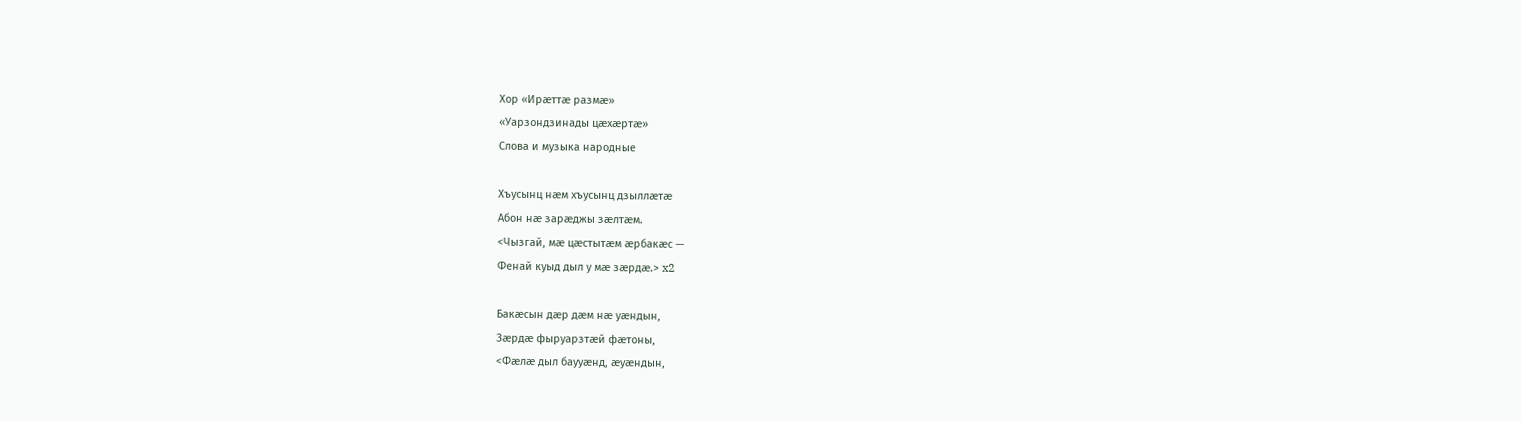Хор «Ирæттæ размæ»
«Уарзондзинады цæхæртæ»
Слова и музыка народные

Хъусынц нæм хъусынц дзыллæтæ
Абон нæ зарæджы зæлтæм.
<Чызгай, мæ цæстытæм æрбакæс —
Фенай куыд дыл у мæ зæрдæ.> x2

Бакæсын дæр дæм нæ уæндын,
Зæрдæ фыруарзтæй фæтоны,
<Фæлæ дыл баууæнд, æуæндын,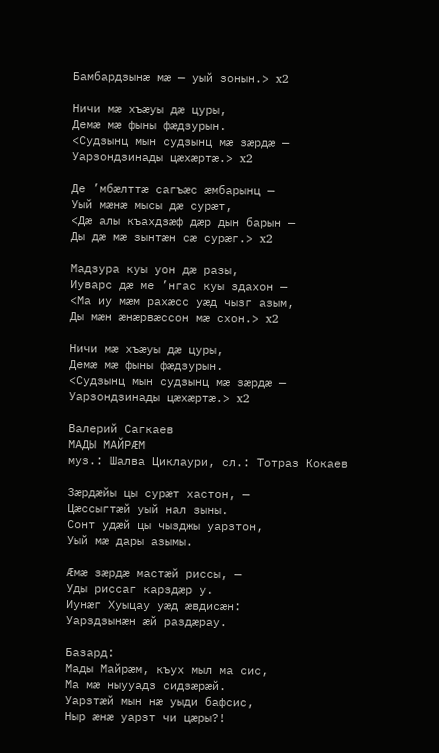Бамбардзынæ мæ — уый зонын.> x2

Ничи мæ хъæуы дæ цуры,
Демæ мæ фыны фæдзурын.
<Судзынц мын судзынц мæ зæрдæ —
Уарзондзинады цæхæртæ.> x2

Де ’мбæлттæ сагъæс æмбарынц —
Уый мæнæ мысы дæ сурæт,
<Дæ алы къахдзæф дæр дын барын —
Ды дæ мæ зынтæн сæ сурæг.> x2

Мадзура куы уон дæ разы,
Иуварс дæ ме ’нгас куы здахон —
<Ма иу мæм рахæсс уæд чызг азым,
Ды мæн æнæрвæссон мæ схон.> x2

Ничи мæ хъæуы дæ цуры,
Демæ мæ фыны фæдзурын.
<Судзынц мын судзынц мæ зæрдæ —
Уарзондзинады цæхæртæ.> x2

Валерий Сагкаев
МАДЫ МАЙРÆМ
муз.: Шалва Циклаури, сл.: Тотраз Кокаев

Зæрдæйы цы сурæт хастон, —
Цæссыгтæй уый нал зыны.
Сонт удæй цы чызджы уарзтон,
Уый мæ дары азымы.

Æмæ зæрдæ мастæй риссы, —
Уды риссаг карздæр у.
Иунæг Хуыцау уæд æвдисæн:
Уарздзынæн æй раздæрау.

Базард:
Мады Майрæм, къух мыл ма сис,
Ма мæ ныууадз сидзæрæй.
Уарзтæй мын нæ уыди бафсис,
Ныр æнæ уарзт чи цæры?!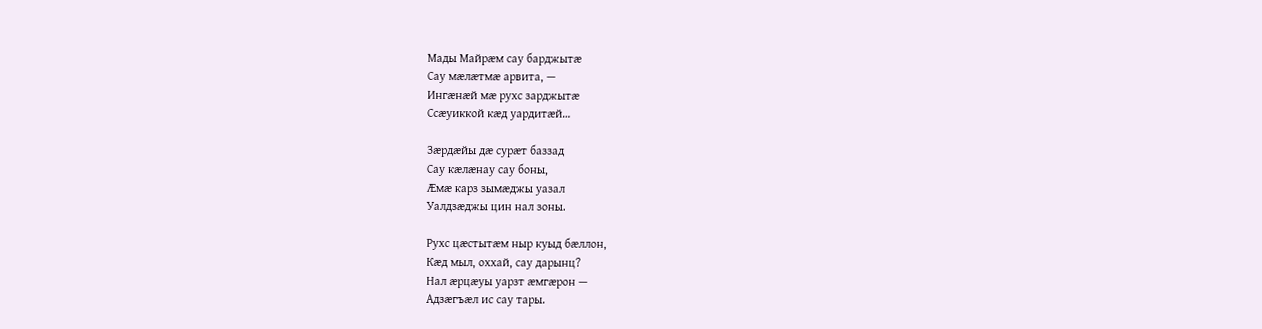Мады Майрæм сау барджытæ
Сау мæлæтмæ арвита, —
Ингæнæй мæ рухс зарджытæ
Ссæуиккой кæд уардитæй…

Зæрдæйы дæ сурæт баззад
Сау кæлæнау сау боны,
Æмæ карз зымæджы уазал
Уалдзæджы цин нал зоны.

Рухс цæстытæм ныр куыд бæллон,
Кæд мыл, оххaй, сау дарынц?
Нал æрцæуы уарзт æмгæрон —
Адзæгъæл ис сау тары.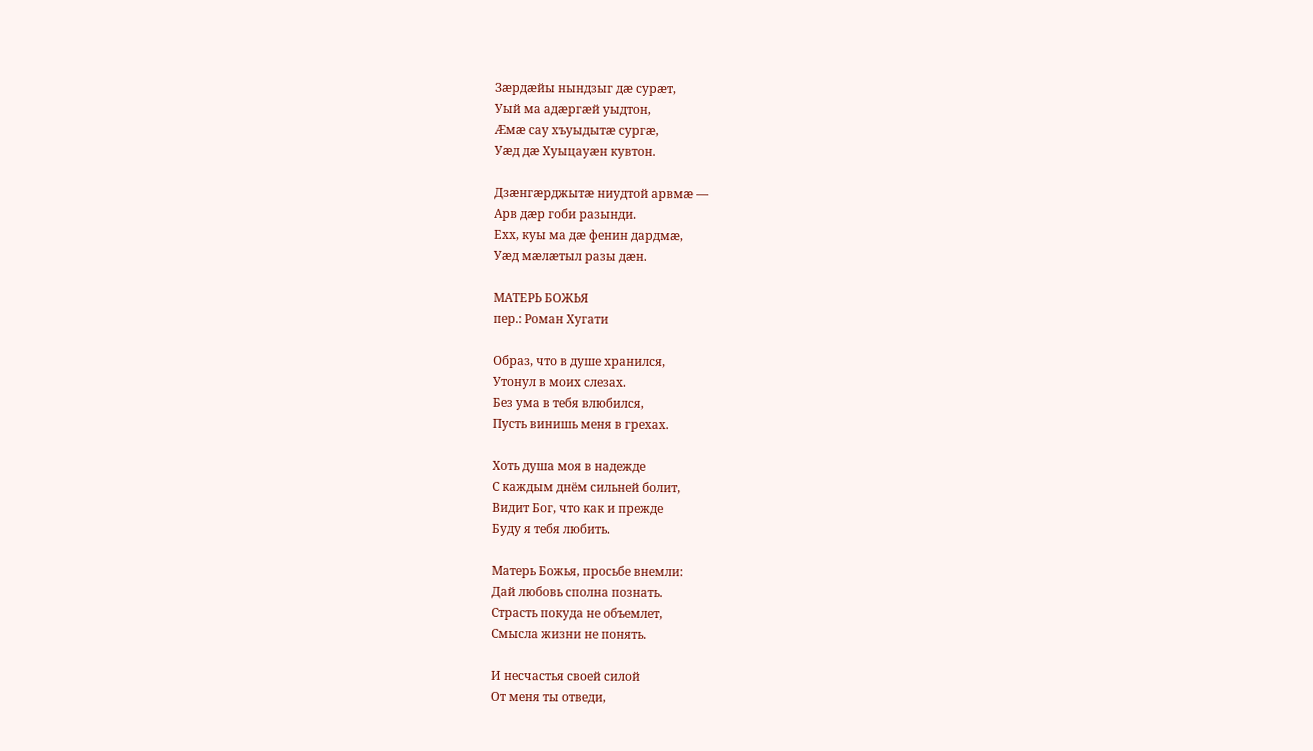Зæрдæйы нындзыг дæ сурæт,
Уый ма адæргæй уыдтон,
Æмæ сау хъуыдытæ сургæ,
Уæд дæ Хуыцауæн кувтон.

Дзæнгæрджытæ ниудтой арвмæ —
Арв дæр гоби разынди.
Ехх, куы ма дæ фенин дардмæ,
Уæд мæлæтыл разы дæн.

МАТЕРЬ БОЖЬЯ
пер.: Роман Хугати

Образ, что в душе хранился,
Утонул в моих слезах.
Без ума в тебя влюбился,
Пусть винишь меня в грехах.

Хоть душа моя в надежде
С каждым днём сильней болит,
Видит Бог, что как и прежде
Буду я тебя любить.

Матерь Божья, просьбе внемли:
Дай любовь сполна познать.
Страсть покуда не объемлет,
Смысла жизни не понять.

И несчастья своей силой
От меня ты отведи,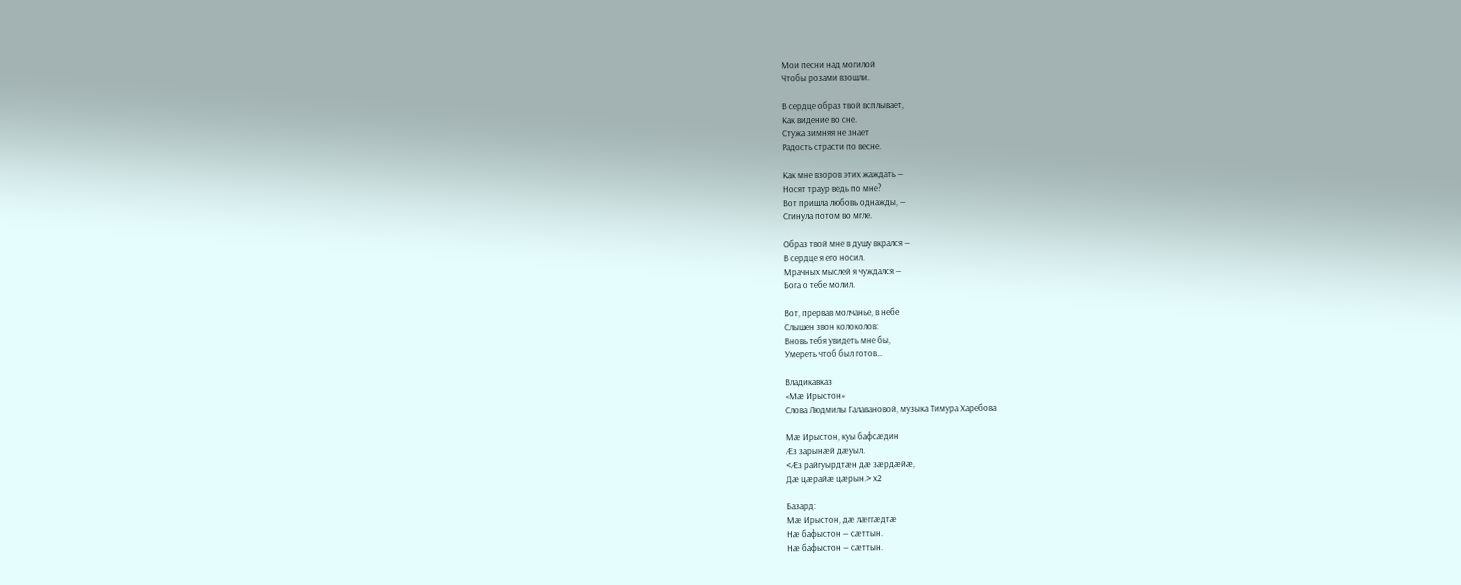Мои песни над могилой
Чтобы розами взошли.

В сердце образ твой всплывает,
Как видение во сне.
Стужа зимняя не знает
Радость страсти по весне.

Как мне взоров этих жаждать —
Носят траур ведь по мне?
Вот пришла любовь однажды, —
Сгинула потом во мгле.

Образ твой мне в душу вкрался —
В сердце я его носил.
Мрачных мыслей я чуждался —
Бога о тебе молил.

Вот, прервав молчанье, в небе
Слышен звон колоколов:
Вновь тебя увидеть мне бы,
Умереть чтоб был готов…

Владикавказ
«Мæ Ирыстон»
Слова Людмилы Галавановой, музыка Тимура Харебова

Мæ Ирыстон, куы бафсæдин
Æз зарынæй дæуыл.
<Æз райгуырдтæн дæ зæрдæйæ,
Дæ цæрайæ цæрын.> x2

Базард:
Мæ Ирыстон, дæ лæггæдтæ
Нæ бафыстон — сæттын.
Нæ бафыстон — сæттын.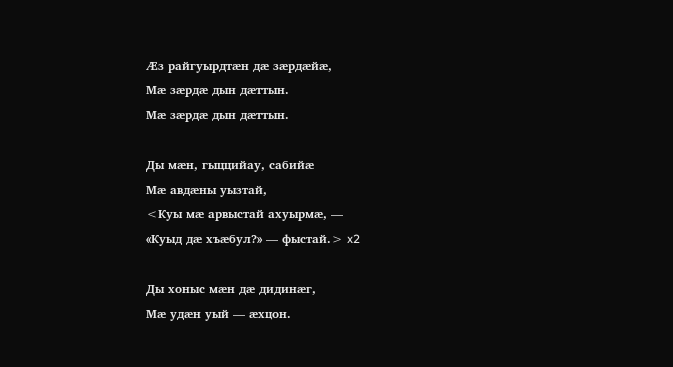Æз райгуырдтæн дæ зæрдæйæ,
Мæ зæрдæ дын дæттын.
Мæ зæрдæ дын дæттын.

Ды мæн, гыццийау, сабийæ
Мæ авдæны уызтай,
<Куы мæ арвыстай ахуырмæ, —
«Куыд дæ хъæбул?» — фыстай.> x2

Ды хоныс мæн дæ дидинæг,
Мæ удæн уый — æхцон.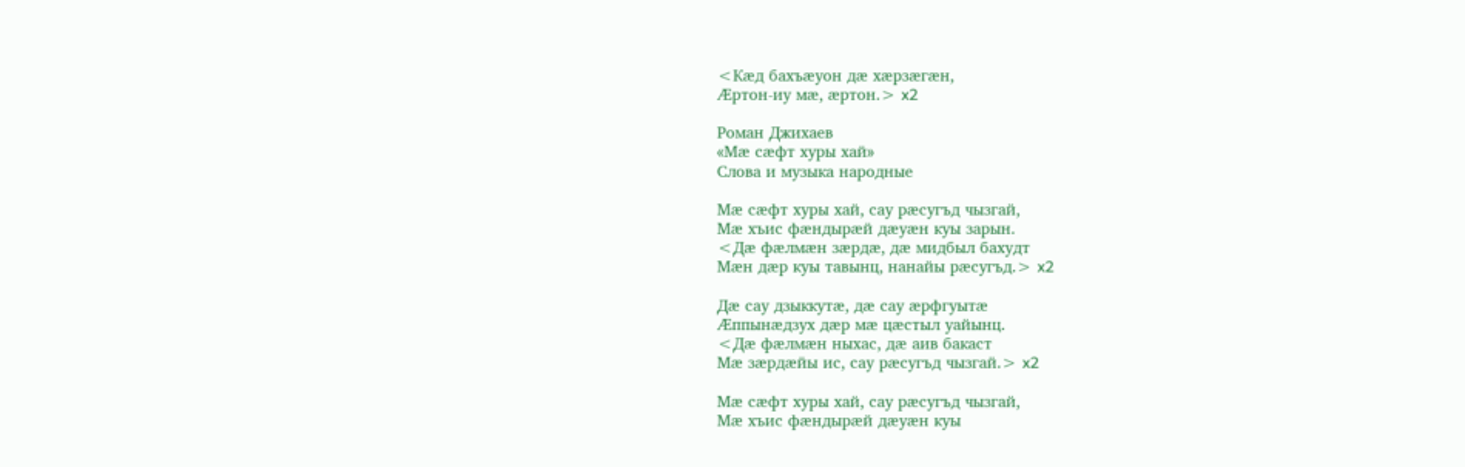<Кæд бахъæуон дæ хæрзæгæн,
Æртон-иу мæ, æртон.> x2

Роман Джихаев
«Мæ сæфт хуры хай»
Слова и музыка народные

Мæ сæфт хуры хай, сау рæсугъд чызгай,
Мæ хъис фæндырæй дæуæн куы зарын.
<Дæ фæлмæн зæрдæ, дæ мидбыл бахудт
Мæн дæр куы тавынц, нанайы рæсугъд.> x2

Дæ сау дзыккутæ, дæ сау æрфгуытæ
Æппынæдзух дæр мæ цæстыл уайынц.
<Дæ фæлмæн ныхас, дæ аив бакаст
Мæ зæрдæйы ис, сау рæсугъд чызгай.> x2

Мæ сæфт хуры хай, сау рæсугъд чызгай,
Мæ хъис фæндырæй дæуæн куы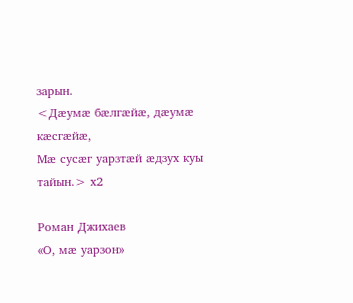зарын.
<Дæумæ бæлгæйæ, дæумæ кæсгæйæ,
Мæ сусæг уарзтæй æдзух куы тайын.> x2

Роман Джихаев
«О, мæ уарзон»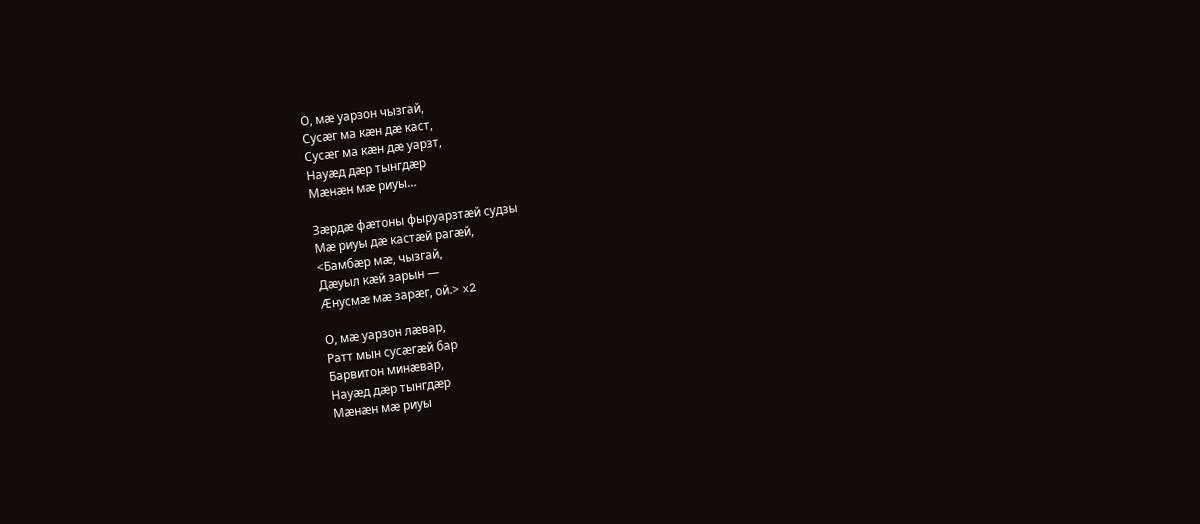О, мæ уарзон чызгай,
Сусæг ма кæн дæ каст,
Сусæг ма кæн дæ уарзт,
Науæд дæр тынгдæр
Мæнæн мæ риуы…

Зæрдæ фæтоны фыруарзтæй судзы
Мæ риуы дæ кастæй рагæй,
<Бамбæр мæ, чызгай,
Дæуыл кæй зарын —
Æнусмæ мæ зарæг, ой.> x2

О, мæ уарзон лæвар,
Ратт мын сусæгæй бар
Барвитон минæвар,
Науæд дæр тынгдæр
Мæнæн мæ риуы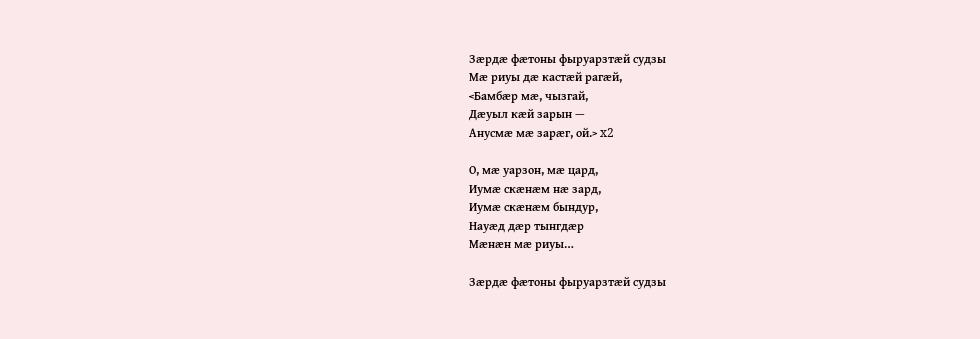Зæрдæ фæтоны фыруарзтæй судзы
Мæ риуы дæ кастæй рагæй,
<Бамбæр мæ, чызгай,
Дæуыл кæй зарын —
Анусмæ мæ зарæг, ой.> x2

О, мæ уарзон, мæ цард,
Иумæ скæнæм нæ зард,
Иумæ скæнæм бындур,
Науæд дæр тынгдæр
Мæнæн мæ риуы…

Зæрдæ фæтоны фыруарзтæй судзы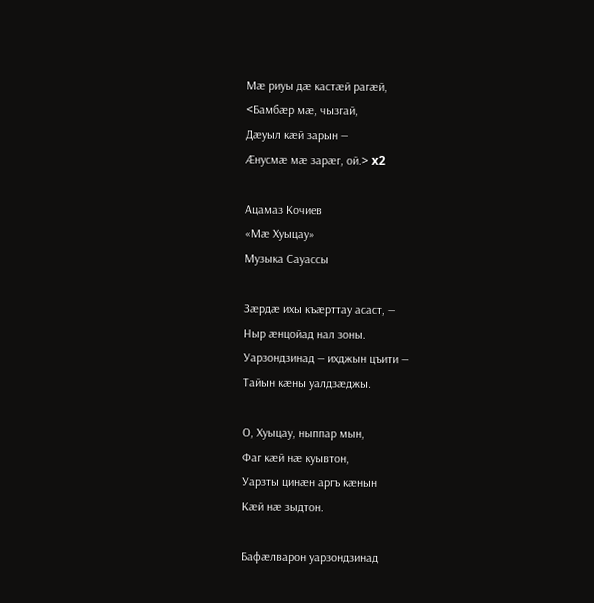Мæ риуы дæ кастæй рагæй,
<Бамбæр мæ, чызгай,
Дæуыл кæй зарын —
Æнусмæ мæ зарæг, ой.> x2

Ацамаз Кочиев
«Мæ Хуыцау»
Музыка Сауассы

Зæрдæ ихы къæрттау асаст, —
Ныр æнцойад нал зоны.
Уарзондзинад — ихджын цъити —
Тайын кæны уалдзæджы.

О, Хуыцау, ныппар мын,
Фаг кæй нæ куывтон,
Уарзты цинæн аргъ кæнын
Кæй нæ зыдтон.

Бафæлварон уарзондзинад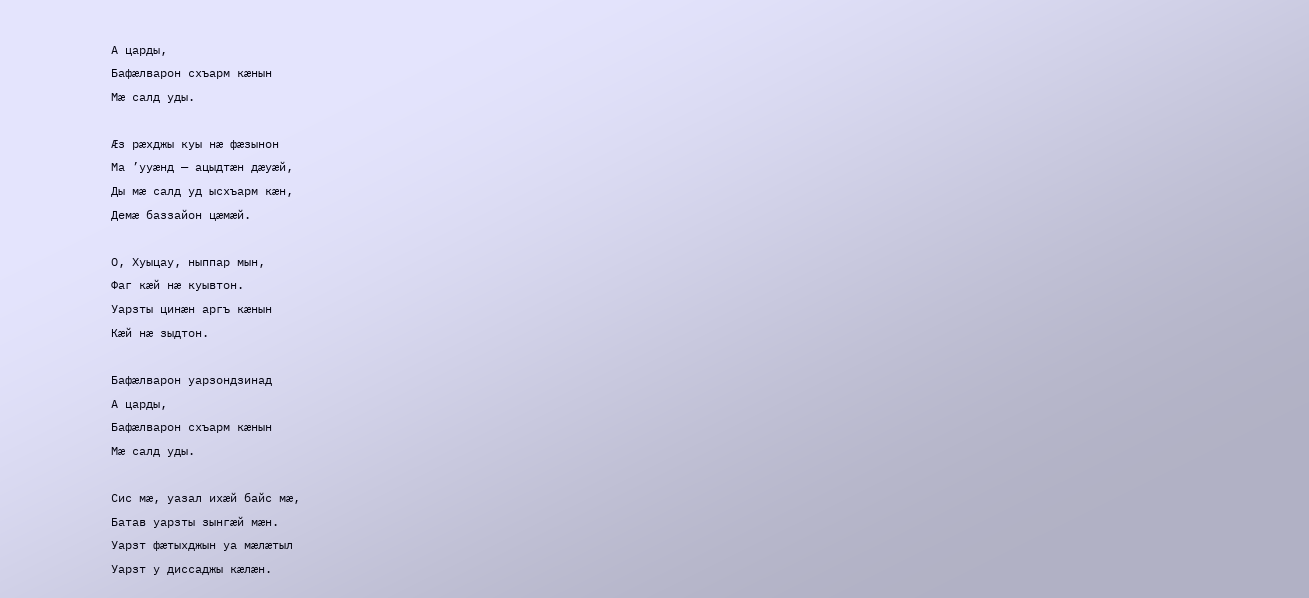А царды,
Бафæлварон схъарм кæнын
Мæ салд уды.

Æз рæхджы куы нæ фæзынон
Ма ’ууæнд — ацыдтæн дæуæй,
Ды мæ салд уд ысхъарм кæн,
Демæ баззайон цæмæй.

О, Хуыцау, ныппар мын,
Фаг кæй нæ куывтон.
Уарзты цинæн аргъ кæнын
Кæй нæ зыдтон.

Бафæлварон уарзондзинад
А царды,
Бафæлварон схъарм кæнын
Мæ салд уды.

Сис мæ, уазал ихæй байс мæ,
Батав уарзты зынгæй мæн.
Уарзт фæтыхджын уа мæлæтыл
Уарзт у диссаджы кæлæн.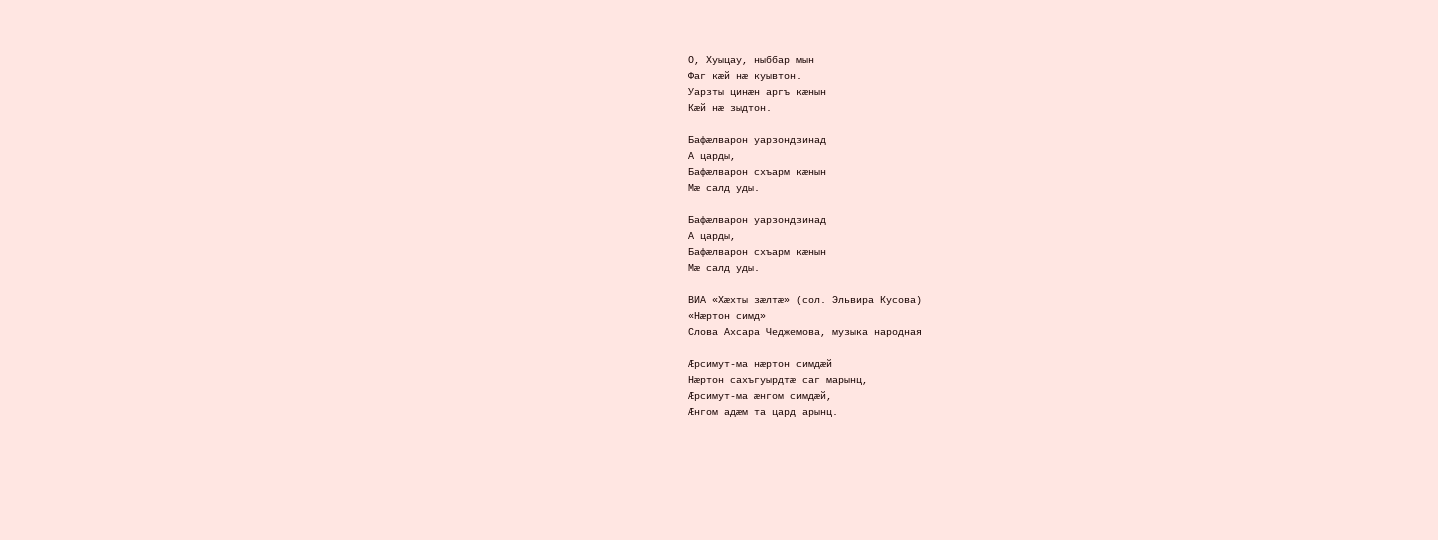О, Хуыцау, ныббар мын
Фаг кæй нæ куывтон.
Уарзты цинæн аргъ кæнын
Кæй нæ зыдтон.

Бафæлварон уарзондзинад
А царды,
Бафæлварон схъарм кæнын
Мæ салд уды.

Бафæлварон уарзондзинад
А царды,
Бафæлварон схъарм кæнын
Мæ салд уды.

ВИА «Хæхты зæлтæ» (сол. Эльвира Кусова)
«Нæртон симд»
Слова Ахсара Чеджемова, музыка народная

Æрсимут-ма нæртон симдæй
Нæртон сахъгуырдтæ саг марынц,
Æрсимут-ма æнгом симдæй,
Æнгом адæм та цард арынц.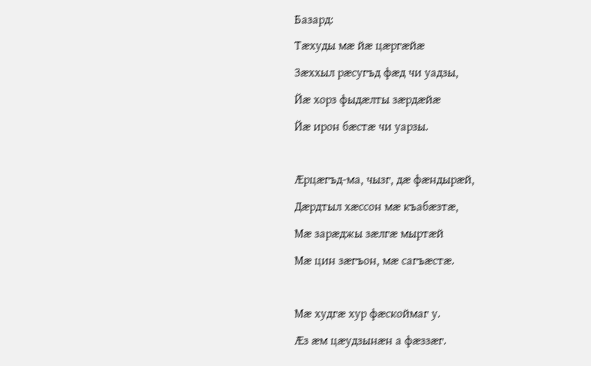Базард:
Тæхуды мæ йæ цæргæйæ
Зæххыл рæсугъд фæд чи уадзы,
Йæ хорз фыдæлты зæрдæйæ
Йæ ирон бæстæ чи уарзы.

Æрцæгъд-ма, чызг, дæ фæндырæй,
Дæрдтыл хæссон мæ къабæзтæ,
Мæ зарæджы зæлгæ мыртæй
Мæ цин зæгъон, мæ сагъæстæ.

Мæ худгæ хур фæскоймаг у.
Æз æм цæудзынæн а фæззæг.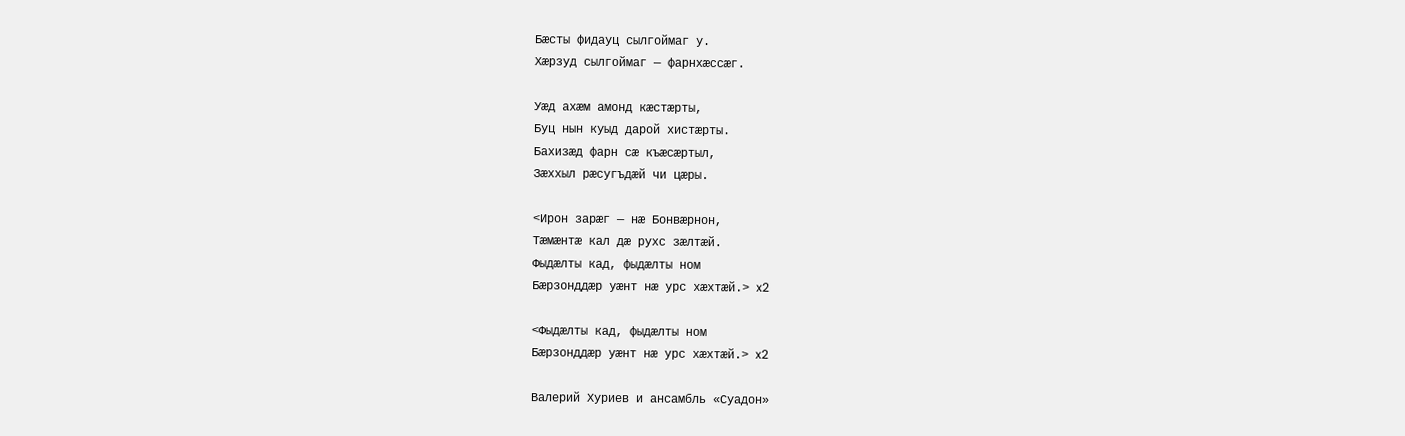Бæсты фидауц сылгоймаг у.
Хæрзуд сылгоймаг — фарнхæссæг.

Уæд ахæм амонд кæстæрты,
Буц нын куыд дарой хистæрты.
Бахизæд фарн сæ къæсæртыл,
Зæххыл рæсугъдæй чи цæры.

<Ирон зарæг — нæ Бонвæрнон,
Тæмæнтæ кал дæ рухс зæлтæй.
Фыдæлты кад, фыдæлты ном
Бæрзонддæр уæнт нæ урс хæхтæй.> x2

<Фыдæлты кад, фыдæлты ном
Бæрзонддæр уæнт нæ урс хæхтæй.> x2

Валерий Хуриев и ансамбль «Суадон»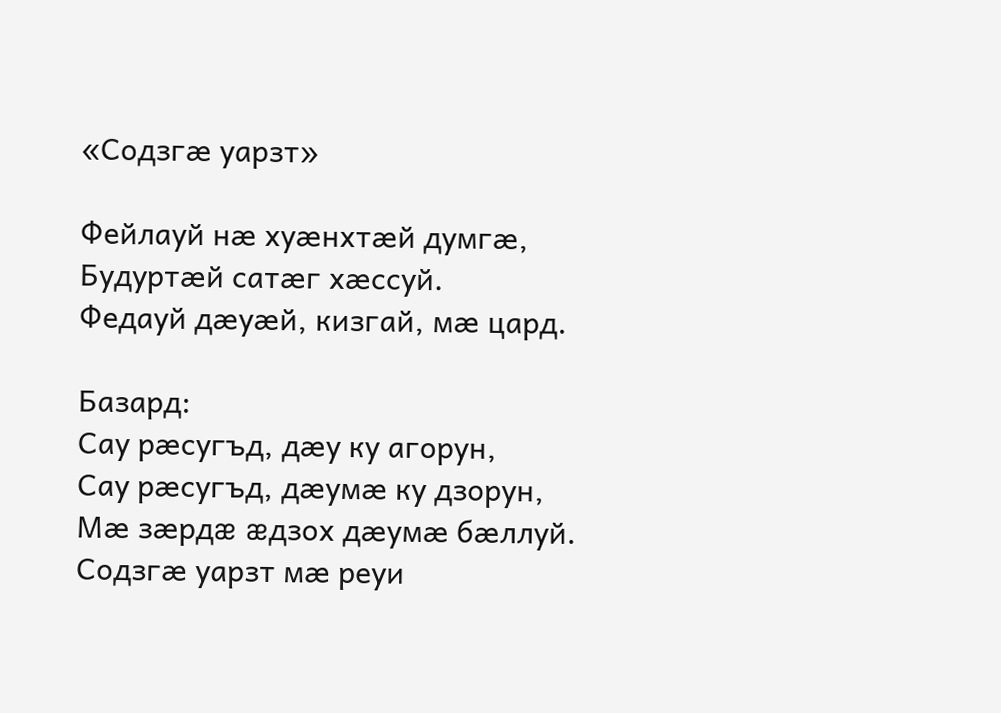«Содзгæ уарзт»

Фейлауй нæ хуæнхтæй думгæ,
Будуртæй сатæг хæссуй.
Федауй дæуæй, кизгай, мæ цард.

Базард:
Сау рæсугъд, дæу ку агорун,
Сау рæсугъд, дæумæ ку дзорун,
Мæ зæрдæ æдзох дæумæ бæллуй.
Содзгæ уарзт мæ реуи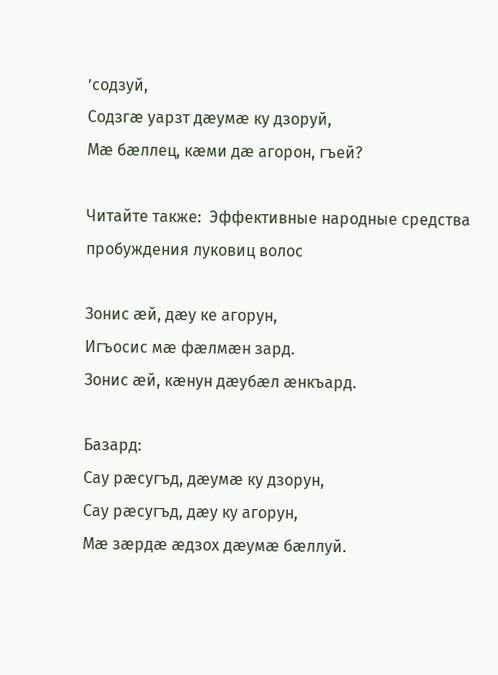’содзуй,
Содзгæ уарзт дæумæ ку дзоруй,
Мæ бæллец, кæми дæ агорон, гъей?

Читайте также:  Эффективные народные средства пробуждения луковиц волос

Зонис æй, дæу ке агорун,
Игъосис мæ фæлмæн зард.
Зонис æй, кæнун дæубæл æнкъард.

Базард:
Сау рæсугъд, дæумæ ку дзорун,
Сау рæсугъд, дæу ку агорун,
Мæ зæрдæ æдзох дæумæ бæллуй.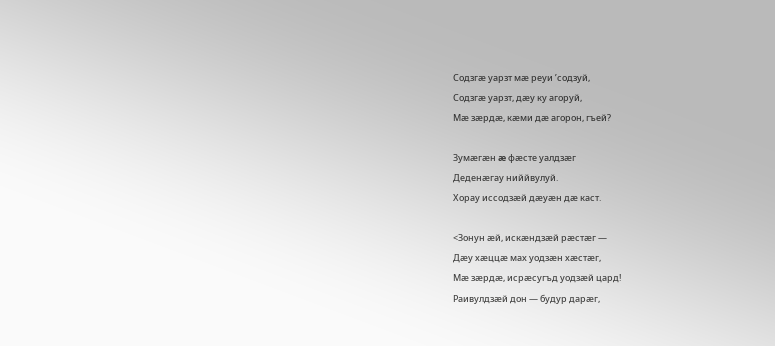Содзгæ уарзт мæ реуи ’содзуй,
Содзгæ уарзт, дæу ку агоруй,
Мæ зæрдæ, кæми дæ агорон, гъей?

Зумæгæн æ фæсте уалдзæг
Деденæгау ниййвулуй.
Хорау иссодзæй дæуæн дæ каст.

<Зонун æй, искæндзæй рæстæг —
Дæу хæццæ мах уодзæн хæстæг,
Мæ зæрдæ, исрæсугъд уодзæй цард!
Раивулдзæй дон — будур дарæг,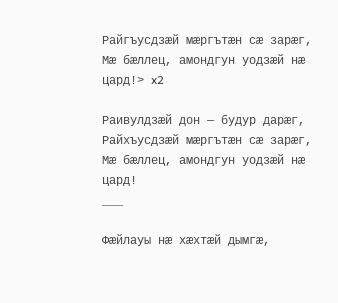Райгъусдзæй мæргътæн сæ зарæг,
Мæ бæллец, амондгун уодзæй нæ цард!> x2

Раивулдзæй дон — будур дарæг,
Райхъусдзæй мæргътæн сæ зарæг,
Мæ бæллец, амондгун уодзæй нæ цард!
___

Фæйлауы нæ хæхтæй дымгæ,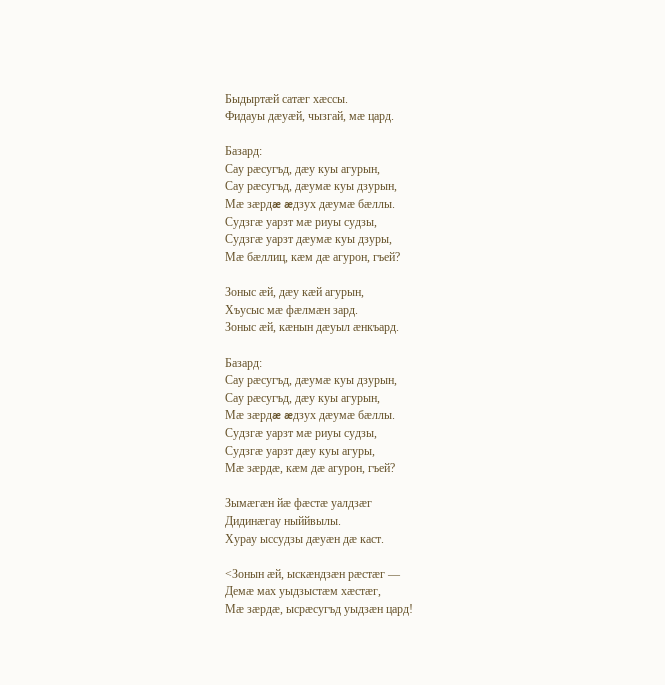Быдыртæй сатæг хæссы.
Фидауы дæуæй, чызгай, мæ цард.

Базард:
Сау рæсугъд, дæу куы агурын,
Сау рæсугъд, дæумæ куы дзурын,
Мæ зæрдæ æдзух дæумæ бæллы.
Судзгæ уарзт мæ риуы судзы,
Судзгæ уарзт дæумæ куы дзуры,
Мæ бæллиц, кæм дæ агурон, гъей?

Зоныс æй, дæу кæй агурын,
Хъусыс мæ фæлмæн зард.
Зоныс æй, кæнын дæуыл æнкъард.

Базард:
Сау рæсугъд, дæумæ куы дзурын,
Сау рæсугъд, дæу куы агурын,
Мæ зæрдæ æдзух дæумæ бæллы.
Судзгæ уарзт мæ риуы судзы,
Судзгæ уарзт дæу куы агуры,
Мæ зæрдæ, кæм дæ агурон, гъей?

Зымæгæн йæ фæстæ уалдзæг
Дидинæгау ныййвылы.
Хурау ыссудзы дæуæн дæ каст.

<Зонын æй, ыскæндзæн рæстæг —
Демæ мах уыдзыстæм хæстæг,
Мæ зæрдæ, ысрæсугъд уыдзæн цард!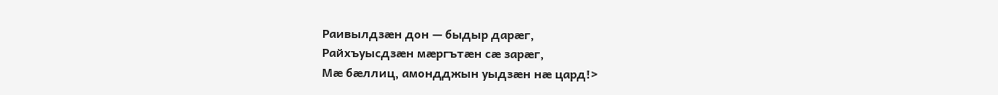Раивылдзæн дон — быдыр дарæг,
Райхъуысдзæн мæргътæн сæ зарæг,
Мæ бæллиц, амондджын уыдзæн нæ цард!>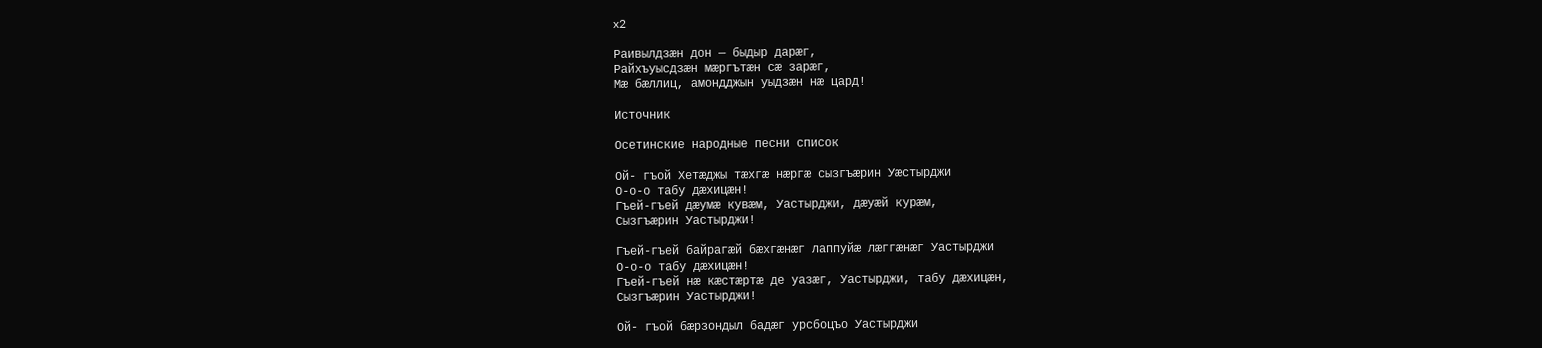x2

Раивылдзæн дон — быдыр дарæг,
Райхъуысдзæн мæргътæн сæ зарæг,
Мæ бæллиц, амондджын уыдзæн нæ цард!

Источник

Осетинские народные песни список

Ой- гъой Хетæджы тæхгæ нæргæ сызгъæрин Уæстырджи
О-о-о табу дæхицæн!
Гъей-гъей дæумæ кувæм, Уастырджи, дæуæй курæм,
Сызгъæрин Уастырджи!

Гъей-гъей байрагæй бæхгæнæг лаппуйæ лæггæнæг Уастырджи
О-о-о табу дæхицæн!
Гъей-гъей нæ кæстæртæ де уазæг, Уастырджи, табу дæхицæн,
Сызгъæрин Уастырджи!

Ой- гъой бæрзондыл бадæг урсбоцъо Уастырджи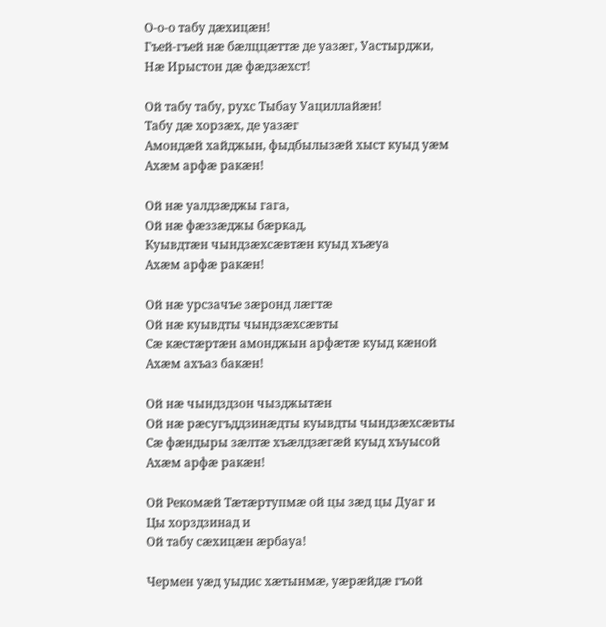О-о-о табу дæхицæн!
Гъей-гъей нæ бæлццæттæ де уазæг, Уастырджи,
Нæ Ирыстон дæ фæдзæхст!

Ой табу табу, рухс Тыбау Уациллайæн!
Табу дæ хорзæх, де уазæг
Амондæй хайджын, фыдбылызæй хыст куыд уæм
Ахæм арфæ ракæн!

Ой нæ уалдзæджы гага,
Ой нæ фæззæджы бæркад,
Куывдтæн чындзæхсæвтæн куыд хъæуа
Ахæм арфæ ракæн!

Ой нæ урсзачъе зæронд лæгтæ
Ой нæ куывдты чындзæхсæвты
Сæ кæстæртæн амонджын арфæтæ куыд кæной
Ахæм ахъаз бакæн!

Ой нæ чындздзон чызджытæн
Ой нæ рæсугъддзинæдты куывдты чындзæхсæвты
Сæ фæндыры зæлтæ хъæлдзæгæй куыд хъуысой
Ахæм арфæ ракæн!

Ой Рекомæй Тæтæртупмæ ой цы зæд цы Дуаг и
Цы хорздзинад и
Ой табу сæхицæн æрбауа!

Чермен уæд уыдис хæтынмæ, уæрæйдæ гъой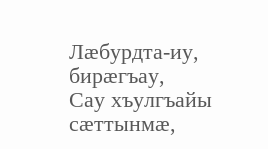Лæбурдта-иу, бирæгъау,
Сау хъулгъайы сæттынмæ,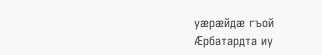уæрæйдæ гъой
Æрбатардта иу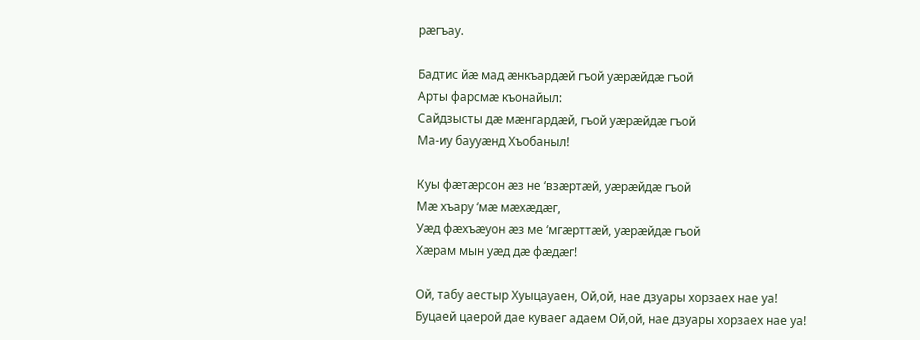рæгъау.

Бадтис йæ мад æнкъардæй гъой уæрæйдæ гъой
Арты фарсмæ къонайыл:
Сайдзысты дæ мæнгардæй, гъой уæрæйдæ гъой
Ма-иу баууæнд Хъобаныл!

Куы фæтæрсон æз не ‘взæртæй, уæрæйдæ гъой
Мæ хъару ‘мæ мæхæдæг,
Уæд фæхъæуон æз ме ‘мгæрттæй, уæрæйдæ гъой
Хæрам мын уæд дæ фæдæг!

Ой, табу аестыр Хуыцауаен, Ой,ой, нае дзуары хорзаех нае уа!
Буцаей цаерой дае куваег адаем Ой,ой, нае дзуары хорзаех нае уа!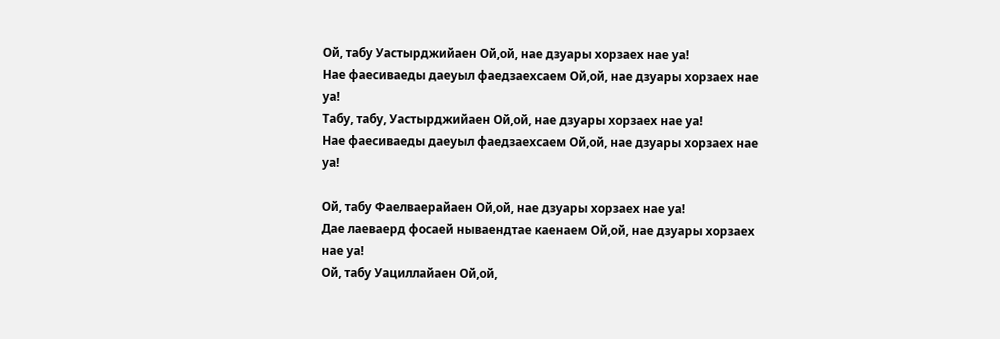Ой, табу Уастырджийаен Ой,ой, нае дзуары хорзаех нае уа!
Нае фаесиваеды даеуыл фаедзаехсаем Ой,ой, нае дзуары хорзаех нае уа!
Табу, табу, Уастырджийаен Ой,ой, нае дзуары хорзаех нае уа!
Нае фаесиваеды даеуыл фаедзаехсаем Ой,ой, нае дзуары хорзаех нае уа!

Ой, табу Фаелваерайаен Ой,ой, нае дзуары хорзаех нае уа!
Дае лаеваерд фосаей нываендтае каенаем Ой,ой, нае дзуары хорзаех нае уа!
Ой, табу Уациллайаен Ой,ой,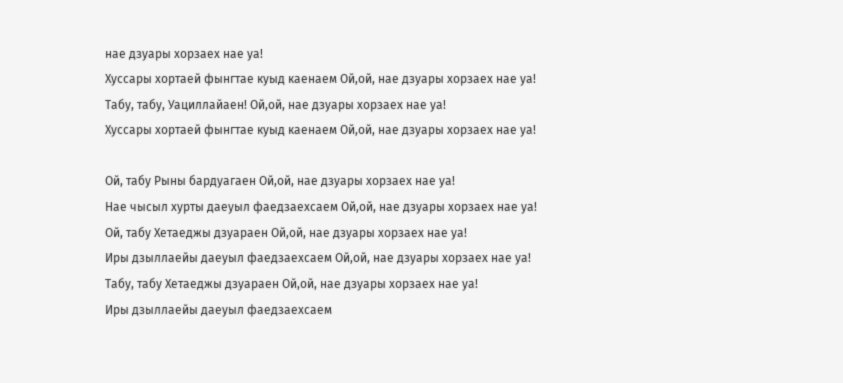нае дзуары хорзаех нае уа!
Хуссары хортаей фынгтае куыд каенаем Ой,ой, нае дзуары хорзаех нае уа!
Табу, табу, Уациллайаен! Ой,ой, нае дзуары хорзаех нае уа!
Хуссары хортаей фынгтае куыд каенаем Ой,ой, нае дзуары хорзаех нае уа!

Ой, табу Рыны бардуагаен Ой,ой, нае дзуары хорзаех нае уа!
Нае чысыл хурты даеуыл фаедзаехсаем Ой,ой, нае дзуары хорзаех нае уа!
Ой, табу Хетаеджы дзуараен Ой,ой, нае дзуары хорзаех нае уа!
Иры дзыллаейы даеуыл фаедзаехсаем Ой,ой, нае дзуары хорзаех нае уа!
Табу, табу Хетаеджы дзуараен Ой,ой, нае дзуары хорзаех нае уа!
Иры дзыллаейы даеуыл фаедзаехсаем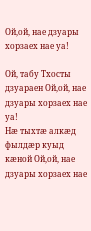Ой,ой, нае дзуары хорзаех нае уа!

Ой, табу Тхосты дзуараен Ой,ой, нае дзуары хорзаех нае уа!
Нæ тыхтæ алкæд фылдæр куыд кæной Ой,ой, нае дзуары хорзаех нае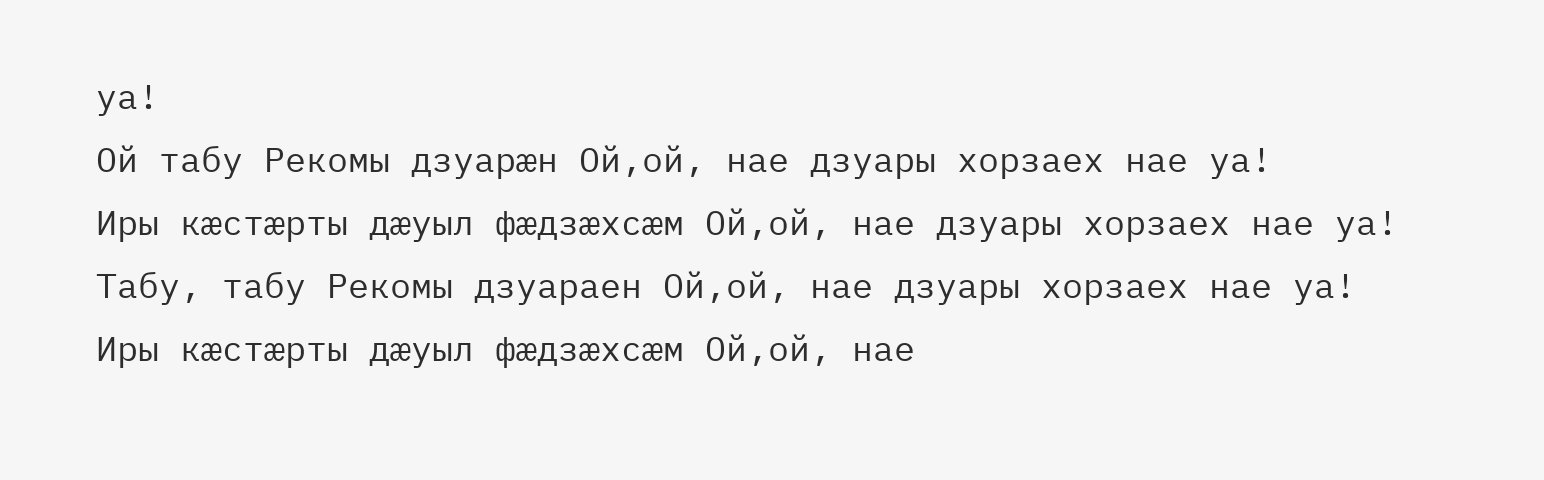уа!
Ой табу Рекомы дзуарæн Ой,ой, нае дзуары хорзаех нае уа!
Иры кæстæрты дæуыл фæдзæхсæм Ой,ой, нае дзуары хорзаех нае уа!
Табу, табу Рекомы дзуараен Ой,ой, нае дзуары хорзаех нае уа!
Иры кæстæрты дæуыл фæдзæхсæм Ой,ой, нае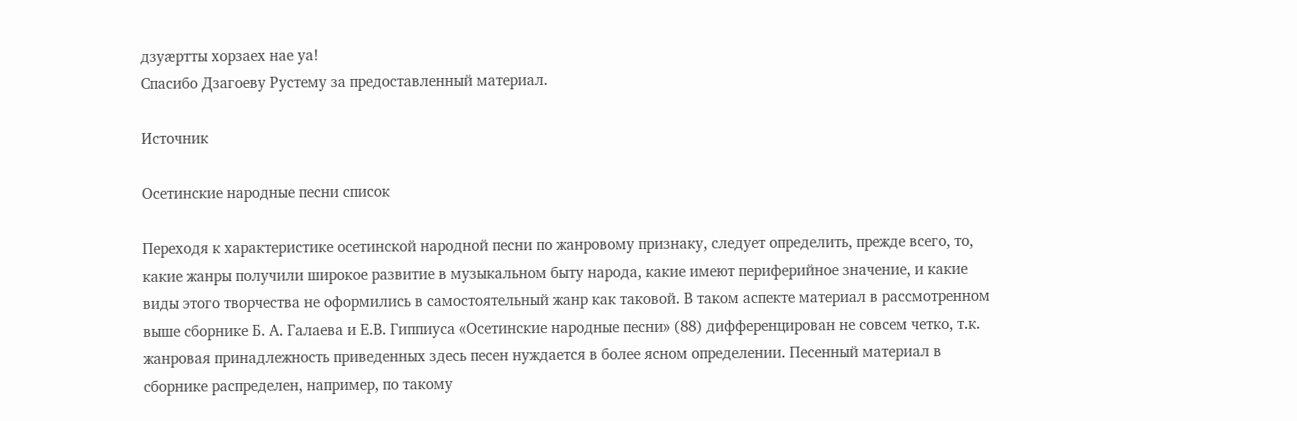дзуæртты хорзаех нае уа!
Спасибо Дзагоеву Рустему за предоставленный материал.

Источник

Осетинские народные песни список

Переходя к характеристике осетинской народной песни по жанровому признаку, следует определить, прежде всего, то, какие жанры получили широкое развитие в музыкальном быту народа, какие имеют периферийное значение, и какие виды этого творчества не оформились в самостоятельный жанр как таковой. В таком аспекте материал в рассмотренном выше сборнике Б. А. Галаева и Е.В. Гиппиуса «Осетинские народные песни» (88) дифференцирован не совсем четко, т.к. жанровая принадлежность приведенных здесь песен нуждается в более ясном определении. Песенный материал в сборнике распределен, например, по такому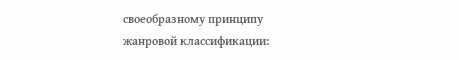своеобразному принципу жанровой классификации: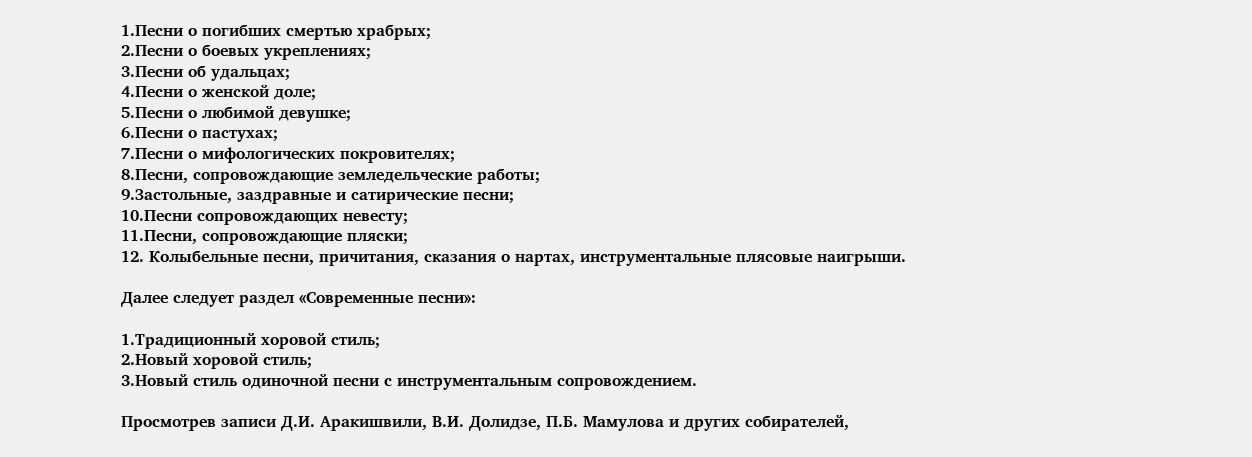1.Песни о погибших смертью храбрых;
2.Песни о боевых укреплениях;
3.Песни об удальцах;
4.Песни о женской доле;
5.Песни о любимой девушке;
6.Песни о пастухах;
7.Песни о мифологических покровителях;
8.Песни, сопровождающие земледельческие работы;
9.Застольные, заздравные и сатирические песни;
10.Песни сопровождающих невесту;
11.Песни, сопровождающие пляски;
12. Колыбельные песни, причитания, сказания о нартах, инструментальные плясовые наигрыши.

Далее следует раздел «Современные песни»:

1.Традиционный хоровой стиль;
2.Новый хоровой стиль;
3.Новый стиль одиночной песни с инструментальным сопровождением.

Просмотрев записи Д.И. Аракишвили, В.И. Долидзе, П.Б. Мамулова и других собирателей,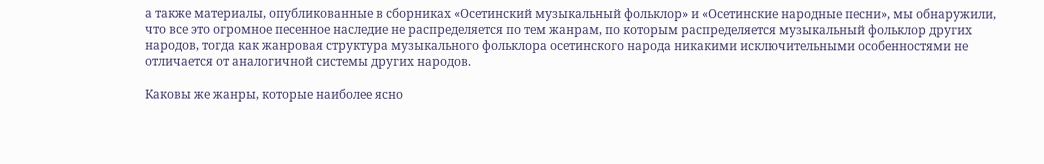а также материалы, опубликованные в сборниках «Осетинский музыкальный фольклор» и «Осетинские народные песни», мы обнаружили, что все это огромное песенное наследие не распределяется по тем жанрам, по которым распределяется музыкальный фольклор других народов, тогда как жанровая структура музыкального фольклора осетинского народа никакими исключительными особенностями не отличается от аналогичной системы других народов.

Каковы же жанры, которые наиболее ясно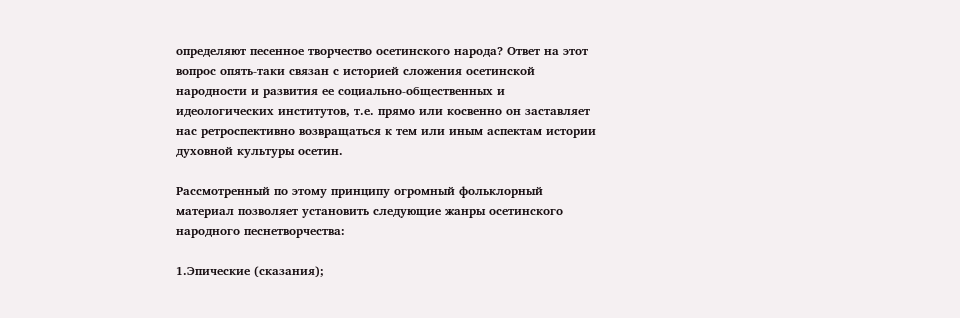определяют песенное творчество осетинского народа? Ответ на этот вопрос опять-таки связан с историей сложения осетинской народности и развития ее социально-общественных и идеологических институтов, т.е. прямо или косвенно он заставляет нас ретроспективно возвращаться к тем или иным аспектам истории духовной культуры осетин.

Рассмотренный по этому принципу огромный фольклорный материал позволяет установить следующие жанры осетинского народного песнетворчества:

1.Эпические (сказания);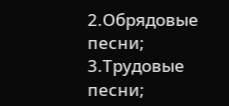2.Обрядовые песни;
3.Трудовые песни;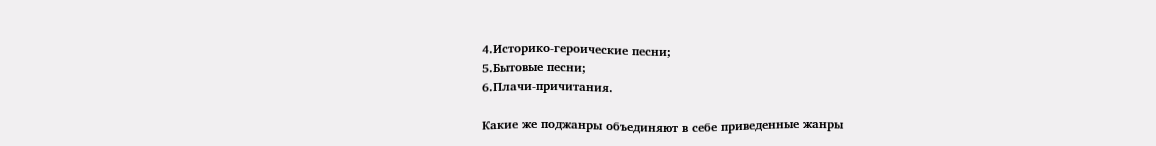4.Историко-героические песни;
5.Бытовые песни;
6.Плачи-причитания.

Какие же поджанры объединяют в себе приведенные жанры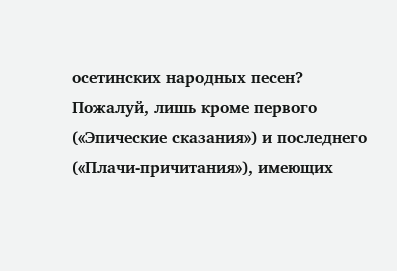осетинских народных песен? Пожалуй, лишь кроме первого («Эпические сказания») и последнего («Плачи-причитания»), имеющих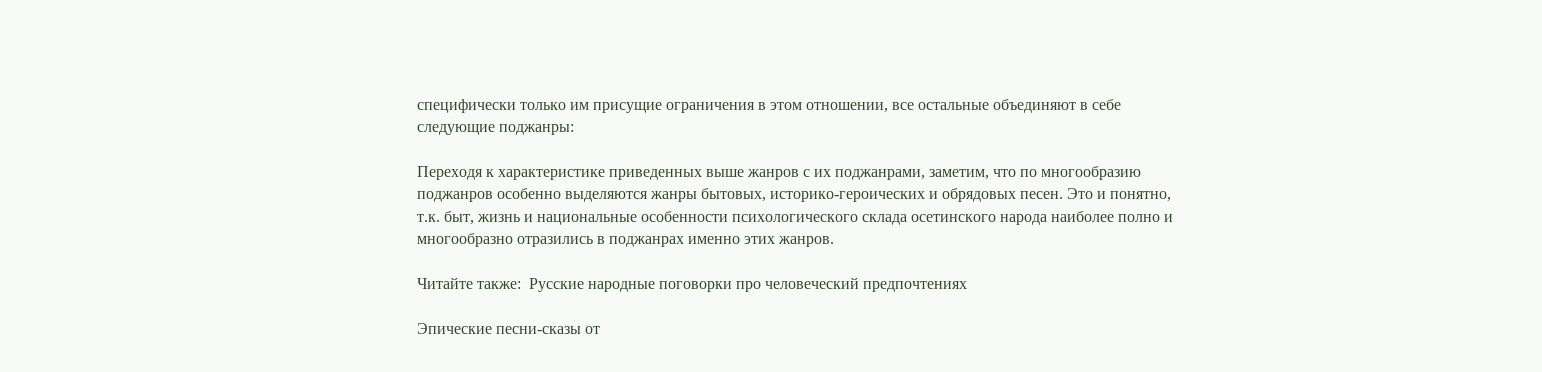специфически только им присущие ограничения в этом отношении, все остальные объединяют в себе следующие поджанры:

Переходя к характеристике приведенных выше жанров с их поджанрами, заметим, что по многообразию поджанров особенно выделяются жанры бытовых, историко-героических и обрядовых песен. Это и понятно, т.к. быт, жизнь и национальные особенности психологического склада осетинского народа наиболее полно и многообразно отразились в поджанрах именно этих жанров.

Читайте также:  Русские народные поговорки про человеческий предпочтениях

Эпические песни-сказы от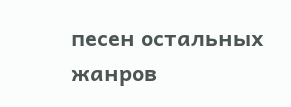песен остальных жанров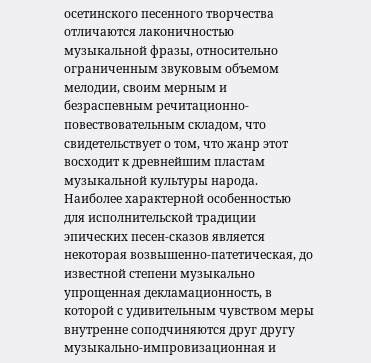осетинского песенного творчества отличаются лаконичностью музыкальной фразы, относительно ограниченным звуковым объемом мелодии, своим мерным и безраспевным речитационно-повествовательным складом, что свидетельствует о том, что жанр этот восходит к древнейшим пластам музыкальной культуры народа. Наиболее характерной особенностью для исполнительской традиции эпических песен-сказов является некоторая возвышенно-патетическая, до известной степени музыкально упрощенная декламационность, в которой с удивительным чувством меры внутренне соподчиняются друг другу музыкально-импровизационная и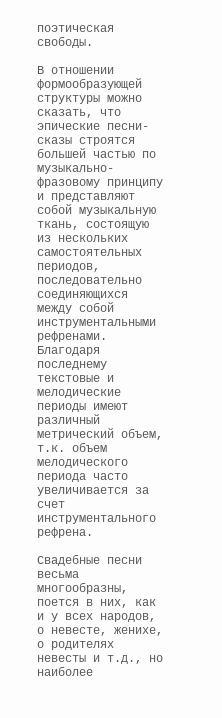поэтическая свободы.

В отношении формообразующей структуры можно сказать, что эпические песни-сказы строятся большей частью по музыкально-фразовому принципу и представляют собой музыкальную ткань, состоящую из нескольких самостоятельных периодов, последовательно соединяющихся между собой инструментальными рефренами. Благодаря последнему текстовые и мелодические периоды имеют различный метрический объем, т.к. объем мелодического периода часто увеличивается за счет инструментального рефрена.

Свадебные песни весьма многообразны, поется в них, как и у всех народов, о невесте, женихе, о родителях невесты и т.д., но наиболее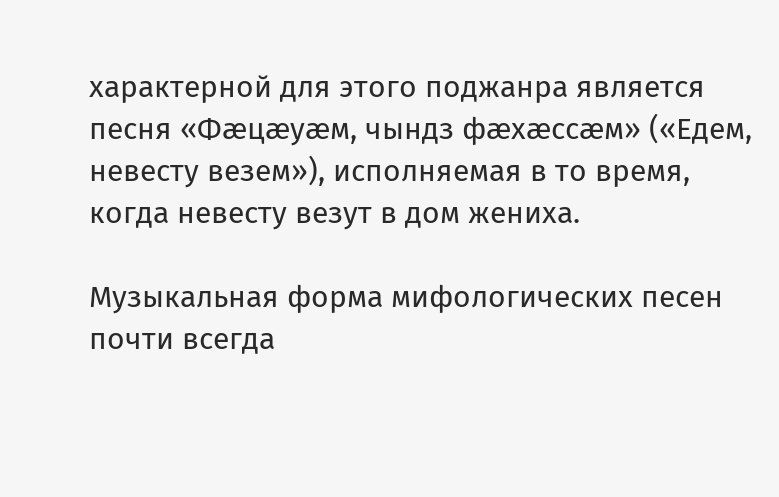характерной для этого поджанра является песня «Фӕцӕуӕм, чындз фӕхӕссӕм» («Едем, невесту везем»), исполняемая в то время, когда невесту везут в дом жениха.

Музыкальная форма мифологических песен почти всегда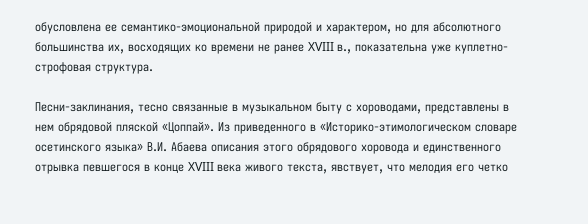обусловлена ее семантико-эмоциональной природой и характером, но для абсолютного большинства их, восходящих ко времени не ранее XVIII в., показательна уже куплетно-строфовая структура.

Песни-заклинания, тесно связанные в музыкальном быту с хороводами, представлены в нем обрядовой пляской «Цоппай». Из приведенного в «Историко-этимологическом словаре осетинского языка» В.И. Абаева описания этого обрядового хоровода и единственного отрывка певшегося в конце XVIII века живого текста, явствует, что мелодия его четко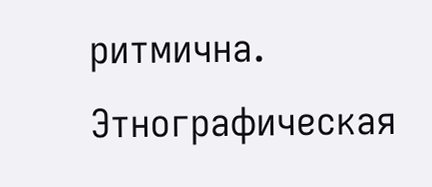ритмична. Этнографическая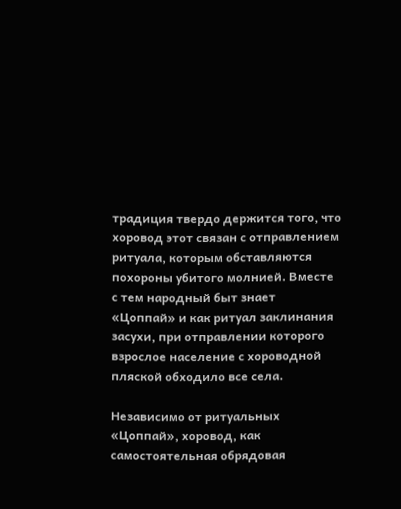традиция твердо держится того, что хоровод этот связан с отправлением ритуала, которым обставляются похороны убитого молнией. Вместе с тем народный быт знает «Цоппай» и как ритуал заклинания засухи, при отправлении которого взрослое население с хороводной пляской обходило все села.

Независимо от ритуальных «Цоппай», хоровод, как самостоятельная обрядовая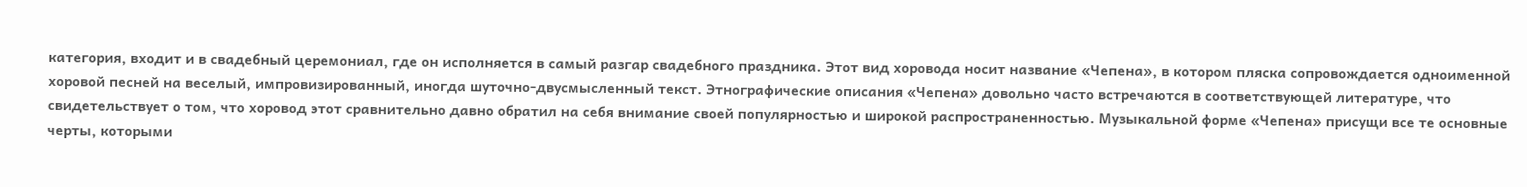категория, входит и в свадебный церемониал, где он исполняется в самый разгар свадебного праздника. Этот вид хоровода носит название «Чепена», в котором пляска сопровождается одноименной хоровой песней на веселый, импровизированный, иногда шуточно-двусмысленный текст. Этнографические описания «Чепена» довольно часто встречаются в соответствующей литературе, что свидетельствует о том, что хоровод этот сравнительно давно обратил на себя внимание своей популярностью и широкой распространенностью. Музыкальной форме «Чепена» присущи все те основные черты, которыми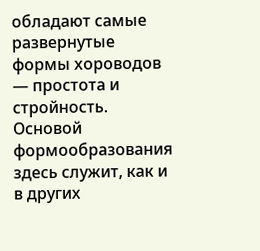обладают самые развернутые формы хороводов — простота и стройность. Основой формообразования здесь служит, как и в других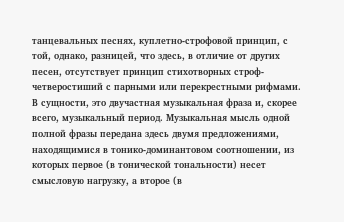танцевальных песнях, куплетно-строфовой принцип, с той, однако, разницей, что здесь, в отличие от других песен, отсутствует принцип стихотворных строф-четверостиший с парными или перекрестными рифмами. В сущности, это двучастная музыкальная фраза и, скорее всего, музыкальный период. Музыкальная мысль одной полной фразы передана здесь двумя предложениями, находящимися в тонико-доминантовом соотношении, из которых первое (в тонической тональности) несет смысловую нагрузку, а второе (в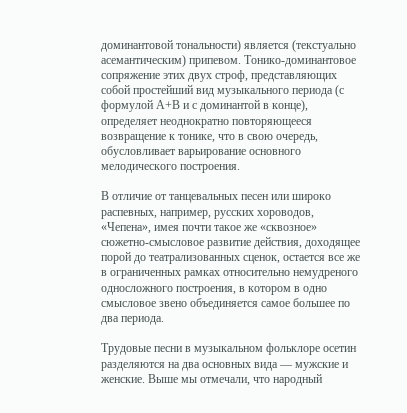доминантовой тональности) является (текстуально асемантическим) припевом. Тонико-доминантовое сопряжение этих двух строф, представляющих собой простейший вид музыкального периода (с формулой А+В и с доминантой в конце), определяет неоднократно повторяющееся возвращение к тонике, что в свою очередь, обусловливает варьирование основного мелодического построения.

В отличие от танцевальных песен или широко распевных, например, русских хороводов, «Чепена», имея почти такое же «сквозное» сюжетно-смысловое развитие действия, доходящее порой до театрализованных сценок, остается все же в ограниченных рамках относительно немудреного односложного построения, в котором в одно смысловое звено объединяется самое большее по два периода.

Трудовые песни в музыкальном фольклоре осетин разделяются на два основных вида — мужские и женские. Выше мы отмечали, что народный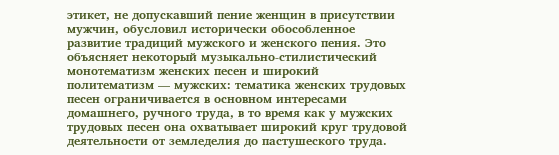этикет, не допускавший пение женщин в присутствии мужчин, обусловил исторически обособленное развитие традиций мужского и женского пения. Это объясняет некоторый музыкально-стилистический монотематизм женских песен и широкий политематизм — мужских: тематика женских трудовых песен ограничивается в основном интересами домашнего, ручного труда, в то время как у мужских трудовых песен она охватывает широкий круг трудовой деятельности от земледелия до пастушеского труда.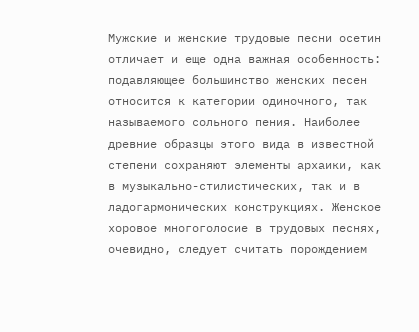Мужские и женские трудовые песни осетин отличает и еще одна важная особенность: подавляющее большинство женских песен относится к категории одиночного, так называемого сольного пения. Наиболее древние образцы этого вида в известной степени сохраняют элементы архаики, как в музыкально-стилистических, так и в ладогармонических конструкциях. Женское хоровое многоголосие в трудовых песнях, очевидно, следует считать порождением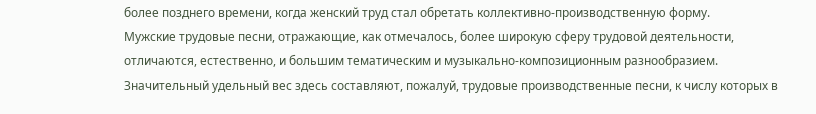более позднего времени, когда женский труд стал обретать коллективно-производственную форму.
Мужские трудовые песни, отражающие, как отмечалось, более широкую сферу трудовой деятельности, отличаются, естественно, и большим тематическим и музыкально-композиционным разнообразием. Значительный удельный вес здесь составляют, пожалуй, трудовые производственные песни, к числу которых в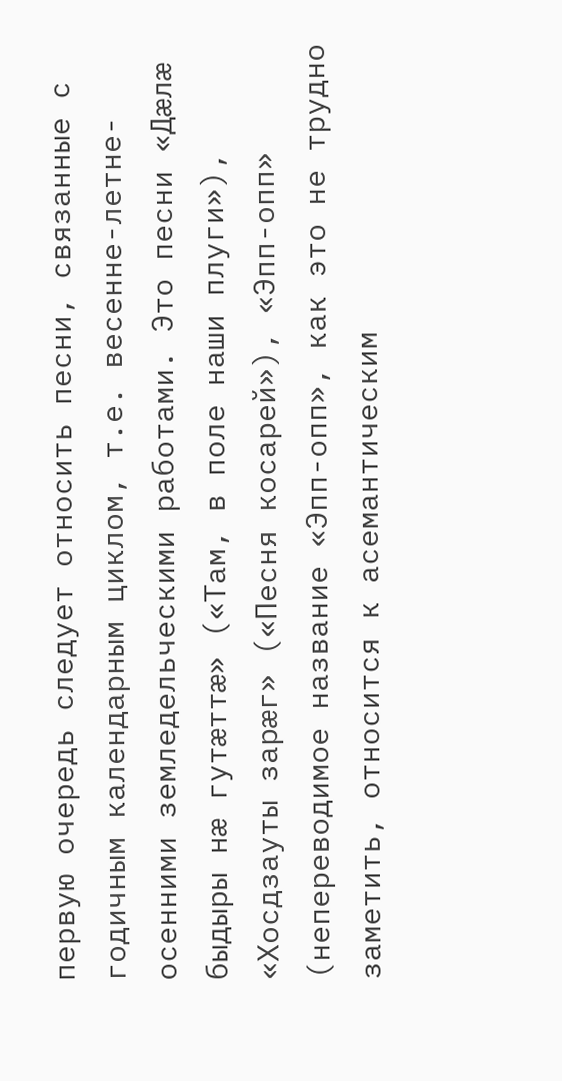первую очередь следует относить песни, связанные с годичным календарным циклом, т.е. весенне-летне-осенними земледельческими работами. Это песни «Дӕлӕ быдыры нӕ гутӕттӕ» («Там, в поле наши плуги»), «Хосдзауты зарӕг» («Песня косарей»), «Эпп-опп» (непереводимое название «Эпп-опп», как это не трудно заметить, относится к асемантическим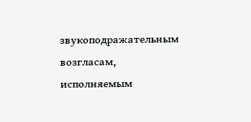звукоподражательным возгласам, исполняемым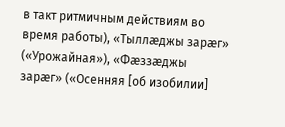в такт ритмичным действиям во время работы), «Тыллӕджы зарӕг» («Урожайная»), «Фӕззӕджы зарӕг» («Осенняя [об изобилии]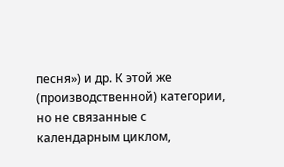песня») и др. К этой же (производственной) категории, но не связанные с календарным циклом,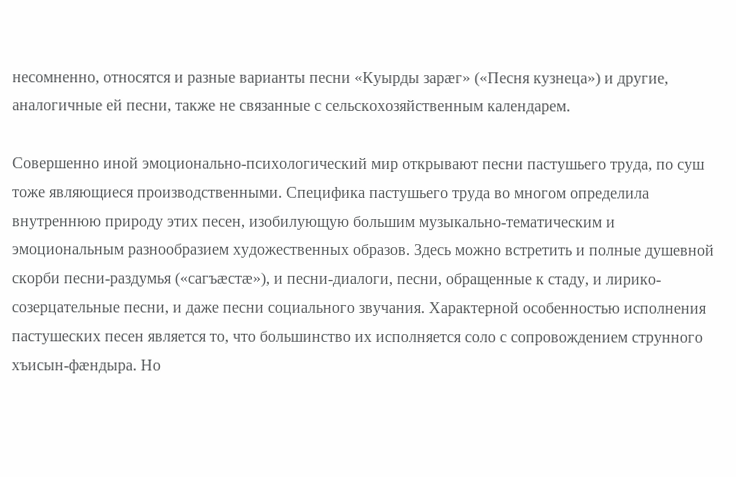несомненно, относятся и разные варианты песни «Куырды зарӕг» («Песня кузнеца») и другие, аналогичные ей песни, также не связанные с сельскохозяйственным календарем.

Совершенно иной эмоционально-психологический мир открывают песни пастушьего труда, по суш тоже являющиеся производственными. Специфика пастушьего труда во многом определила внутреннюю природу этих песен, изобилующую большим музыкально-тематическим и эмоциональным разнообразием художественных образов. Здесь можно встретить и полные душевной скорби песни-раздумья («сагъӕстӕ»), и песни-диалоги, песни, обращенные к стаду, и лирико-созерцательные песни, и даже песни социального звучания. Характерной особенностью исполнения пастушеских песен является то, что большинство их исполняется соло с сопровождением струнного хъисын-фӕндыра. Но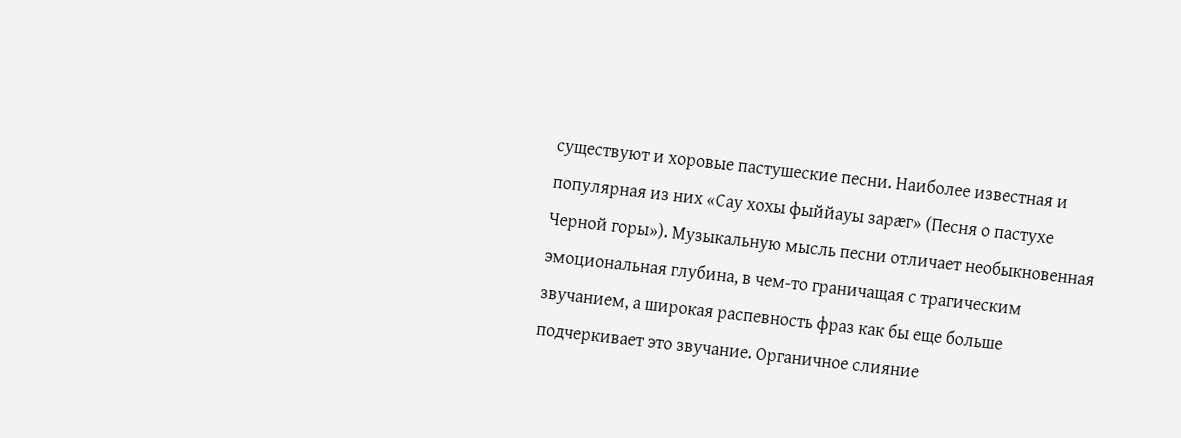существуют и хоровые пастушеские песни. Наиболее известная и популярная из них «Сау хохы фыййауы зарӕг» (Песня о пастухе Черной горы»). Музыкальную мысль песни отличает необыкновенная эмоциональная глубина, в чем-то граничащая с трагическим звучанием, а широкая распевность фраз как бы еще больше подчеркивает это звучание. Органичное слияние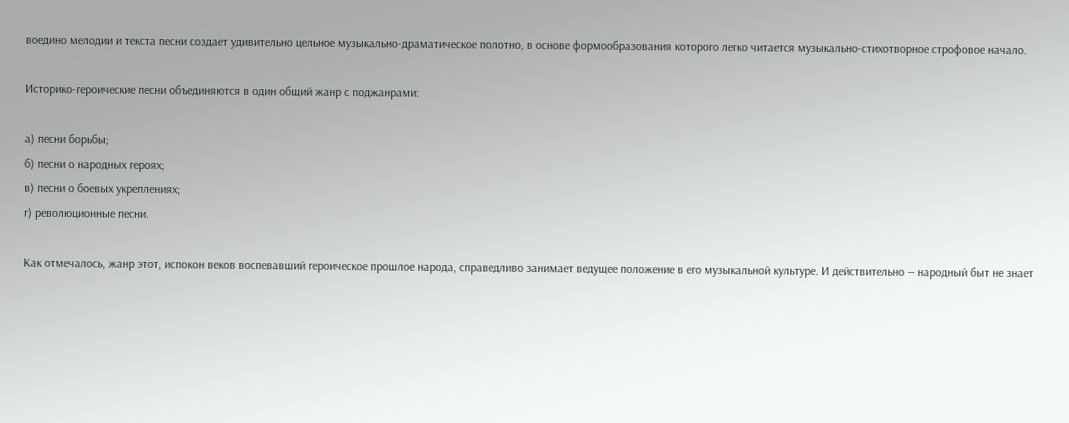воедино мелодии и текста песни создает удивительно цельное музыкально-драматическое полотно, в основе формообразования которого легко читается музыкально-стихотворное строфовое начало.

Историко-героические песни объединяются в один общий жанр с поджанрами:

а) песни борьбы;
б) песни о народных героях;
в) песни о боевых укреплениях;
г) революционные песни.

Как отмечалось, жанр этот, испокон веков воспевавший героическое прошлое народа, справедливо занимает ведущее положение в его музыкальной культуре. И действительно — народный быт не знает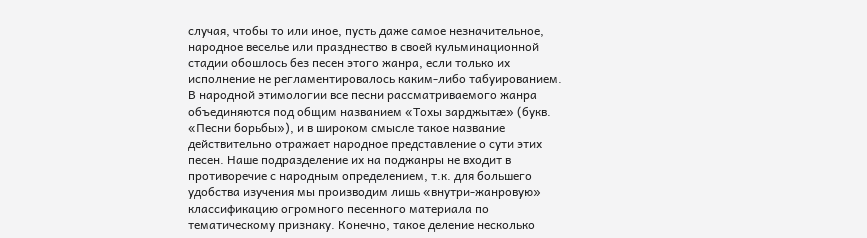случая, чтобы то или иное, пусть даже самое незначительное, народное веселье или празднество в своей кульминационной стадии обошлось без песен этого жанра, если только их исполнение не регламентировалось каким-либо табуированием. В народной этимологии все песни рассматриваемого жанра объединяются под общим названием «Тохы зарджытӕ» (букв. «Песни борьбы»), и в широком смысле такое название действительно отражает народное представление о сути этих песен. Наше подразделение их на поджанры не входит в противоречие с народным определением, т.к. для большего удобства изучения мы производим лишь «внутри-жанровую» классификацию огромного песенного материала по тематическому признаку. Конечно, такое деление несколько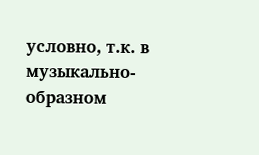условно, т.к. в музыкально-образном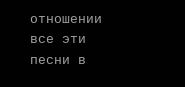отношении все эти песни в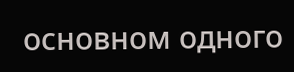основном одного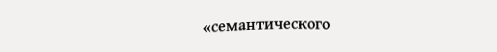«семантического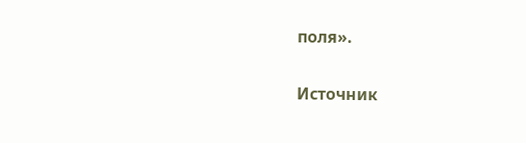поля».

Источник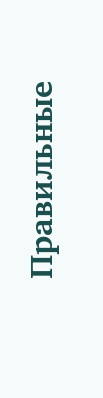Правильные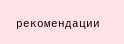рекомендации